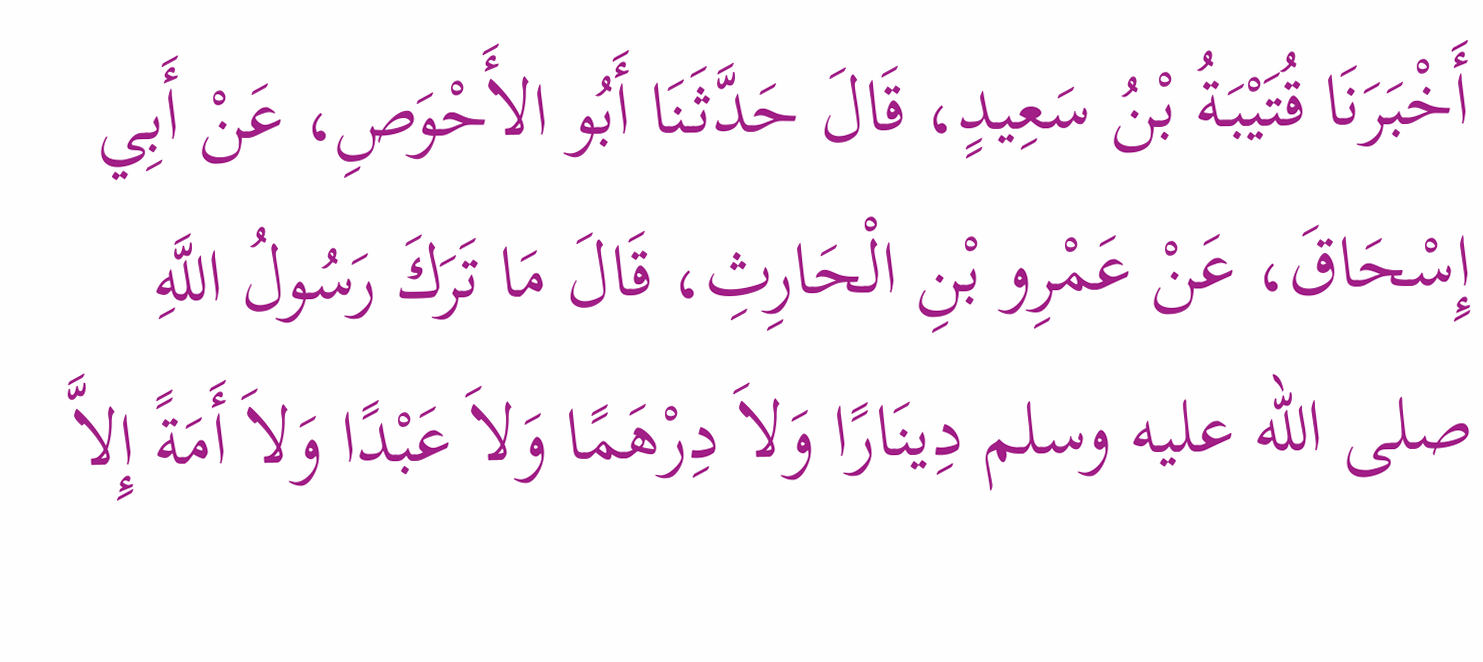أَخْبَرَنَا قُتَيْبَةُ بْنُ سَعِيدٍ، قَالَ حَدَّثَنَا أَبُو الأَحْوَصِ، عَنْ أَبِي إِسْحَاقَ، عَنْ عَمْرِو بْنِ الْحَارِثِ، قَالَ مَا تَرَكَ رَسُولُ اللَّهِ صلى الله عليه وسلم دِينَارًا وَلاَ دِرْهَمًا وَلاَ عَبْدًا وَلاَ أَمَةً إِلاَّ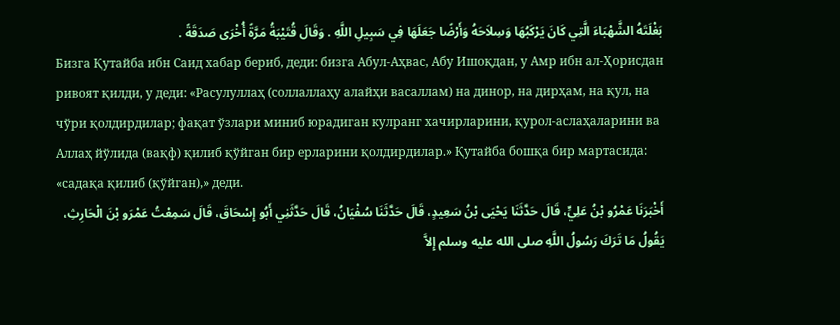بَغْلَتَهُ الشَّهْبَاءَ الَّتِي كَانَ يَرْكَبُهَا وَسِلاَحَهُ وَأَرْضًا جَعَلَهَا فِي سَبِيلِ اللَّهِ . وَقَالَ قُتَيْبَةُ مَرَّةً أُخْرَى صَدَقَةً .
Бизга Қутайба ибн Саид хабар бериб, деди: бизга Абул-Аҳвас, Абу Ишоқдан, у Амр ибн ал-Ҳорисдан ривоят қилди, у деди: «Расулуллаҳ (соллаллаҳу алайҳи васаллам) на динор, на дирҳам, на қул, на чўри қолдирдилар; фақат ўзлари миниб юрадиган кулранг хачирларини, қурол-аслаҳаларини ва Аллаҳ йўлида (вақф) қилиб қўйган бир ерларини қолдирдилар.» Қутайба бошқа бир мартасида: «садақа қилиб (қўйган),» деди.
أَخْبَرَنَا عَمْرُو بْنُ عَلِيٍّ، قَالَ حَدَّثَنَا يَحْيَى بْنُ سَعِيدٍ، قَالَ حَدَّثَنَا سُفْيَانُ، قَالَ حَدَّثَنِي أَبُو إِسْحَاقَ، قَالَ سَمِعْتُ عَمْرَو بْنَ الْحَارِثِ، يَقُولُ مَا تَرَكَ رَسُولُ اللَّهِ صلى الله عليه وسلم إِلاَّ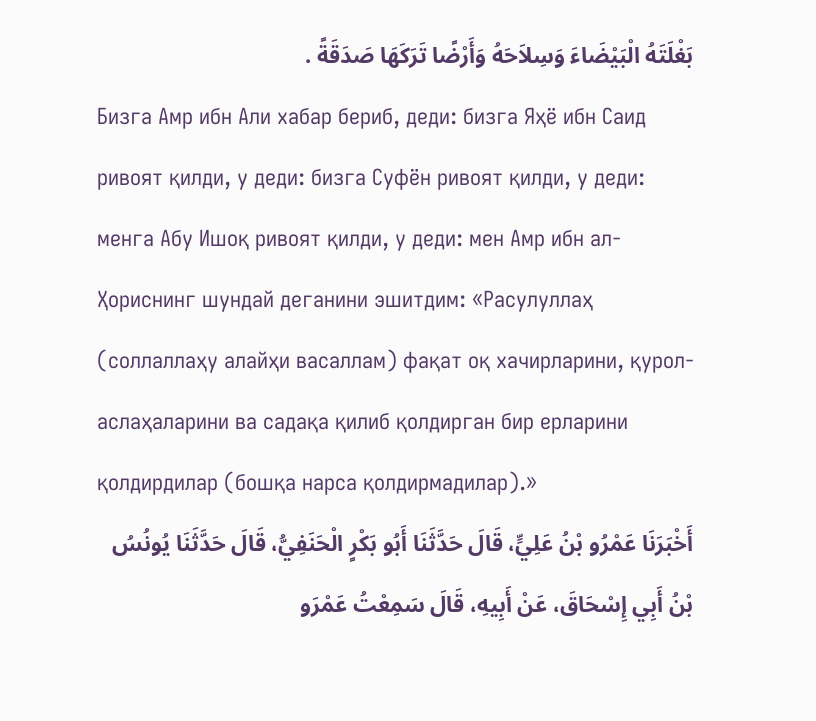بَغْلَتَهُ الْبَيْضَاءَ وَسِلاَحَهُ وَأَرْضًا تَرَكَهَا صَدَقَةً .
Бизга Амр ибн Али хабар бериб, деди: бизга Яҳё ибн Саид ривоят қилди, у деди: бизга Суфён ривоят қилди, у деди: менга Абу Ишоқ ривоят қилди, у деди: мен Амр ибн ал-Ҳориснинг шундай деганини эшитдим: «Расулуллаҳ (соллаллаҳу алайҳи васаллам) фақат оқ хачирларини, қурол-аслаҳаларини ва садақа қилиб қолдирган бир ерларини қолдирдилар (бошқа нарса қолдирмадилар).»
أَخْبَرَنَا عَمْرُو بْنُ عَلِيٍّ، قَالَ حَدَّثَنَا أَبُو بَكْرٍ الْحَنَفِيُّ، قَالَ حَدَّثَنَا يُونُسُ بْنُ أَبِي إِسْحَاقَ، عَنْ أَبِيهِ، قَالَ سَمِعْتُ عَمْرَو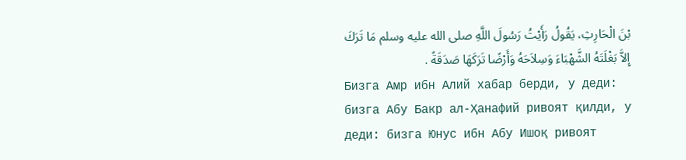بْنَ الْحَارِثِ، يَقُولُ رَأَيْتُ رَسُولَ اللَّهِ صلى الله عليه وسلم مَا تَرَكَ إِلاَّ بَغْلَتَهُ الشَّهْبَاءَ وَسِلاَحَهُ وَأَرْضًا تَرَكَهَا صَدَقَةً .
Бизга Амр ибн Алий хабар берди, у деди: бизга Абу Бакр ал-Ҳанафий ривоят қилди, у деди: бизга Юнус ибн Абу Ишоқ ривоят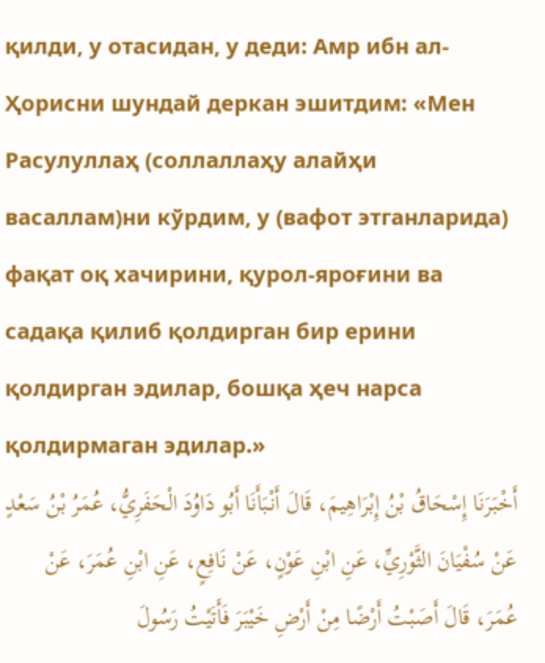қилди, у отасидан, у деди: Амр ибн ал-Ҳорисни шундай деркан эшитдим: «Мен Расулуллаҳ (соллаллаҳу алайҳи васаллам)ни кўрдим, у (вафот этганларида) фақат оқ хачирини, қурол-яроғини ва садақа қилиб қолдирган бир ерини қолдирган эдилар, бошқа ҳеч нарса қолдирмаган эдилар.»
أَخْبَرَنَا إِسْحَاقُ بْنُ إِبْرَاهِيمَ، قَالَ أَنْبَأَنَا أَبُو دَاوُدَ الْحَفَرِيُّ، عُمَرُ بْنُ سَعْدٍ عَنْ سُفْيَانَ الثَّوْرِيِّ، عَنِ ابْنِ عَوْنٍ، عَنْ نَافِعٍ، عَنِ ابْنِ عُمَرَ، عَنْ عُمَرَ، قَالَ أَصَبْتُ أَرْضًا مِنْ أَرْضِ خَيْبَرَ فَأَتَيْتُ رَسُولَ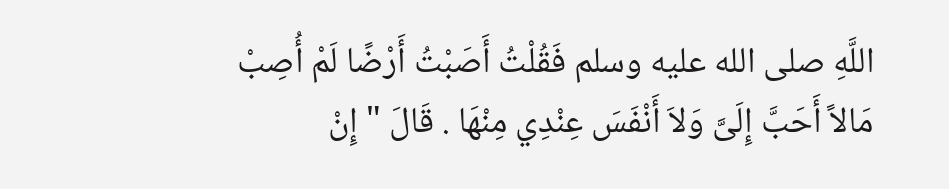اللَّهِ صلى الله عليه وسلم فَقُلْتُ أَصَبْتُ أَرْضًا لَمْ أُصِبْ مَالاً أَحَبَّ إِلَىَّ وَلاَ أَنْفَسَ عِنْدِي مِنْهَا . قَالَ " إِنْ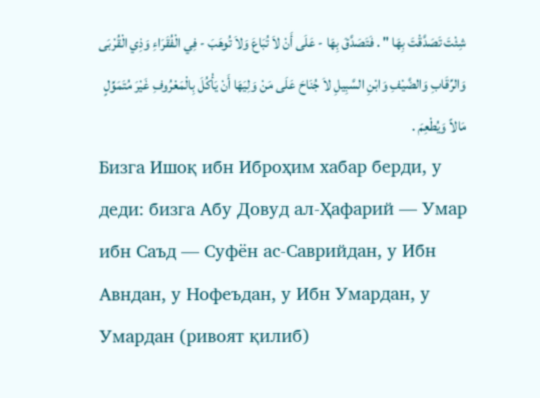شِئْتَ تَصَدَّقْتَ بِهَا " . فَتَصَدَّقَ بِهَا - عَلَى أَنْ لاَ تُبَاعَ وَلاَ تُوهَبَ - فِي الْفُقَرَاءِ وَذِي الْقُرْبَى وَالرِّقَابِ وَالضَّيْفِ وَابْنِ السَّبِيلِ لاَ جُنَاحَ عَلَى مَنْ وَلِيَهَا أَنْ يَأْكُلَ بِالْمَعْرُوفِ غَيْرَ مُتَمَوِّلٍ مَالاً وَيُطْعِمَ .
Бизга Ишоқ ибн Иброҳим хабар берди, у деди: бизга Абу Довуд ал-Ҳафарий — Умар ибн Саъд — Суфён ас-Саврийдан, у Ибн Авндан, у Нофеъдан, у Ибн Умардан, у Умардан (ривоят қилиб)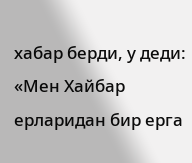хабар берди, у деди: «Мен Хайбар ерларидан бир ерга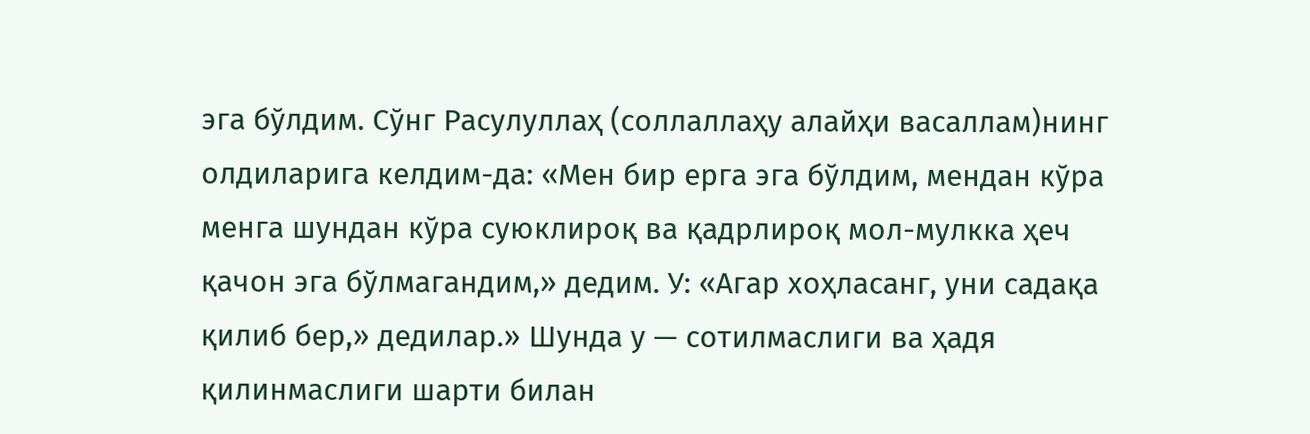эга бўлдим. Сўнг Расулуллаҳ (соллаллаҳу алайҳи васаллам)нинг олдиларига келдим-да: «Мен бир ерга эга бўлдим, мендан кўра менга шундан кўра суюклироқ ва қадрлироқ мол-мулкка ҳеч қачон эга бўлмагандим,» дедим. У: «Агар хоҳласанг, уни садақа қилиб бер,» дедилар.» Шунда у — сотилмаслиги ва ҳадя қилинмаслиги шарти билан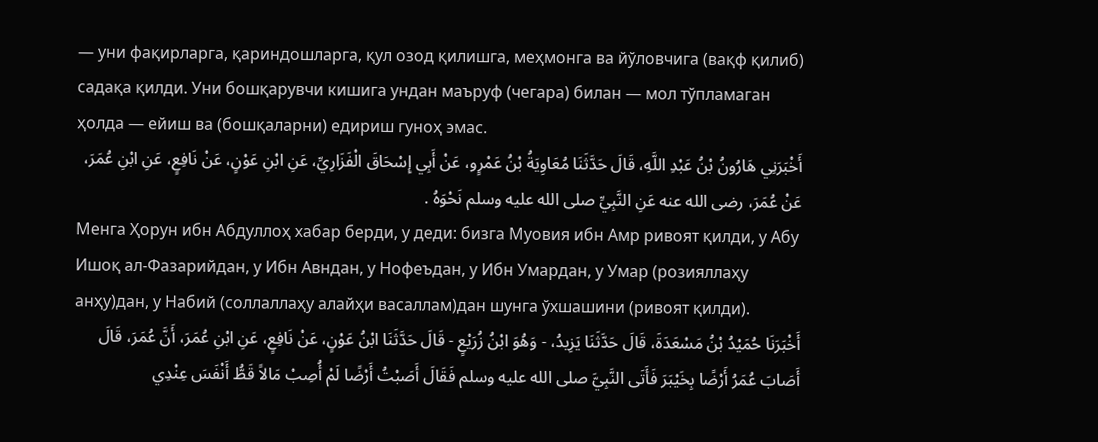— уни фақирларга, қариндошларга, қул озод қилишга, меҳмонга ва йўловчига (вақф қилиб) садақа қилди. Уни бошқарувчи кишига ундан маъруф (чегара) билан — мол тўпламаган ҳолда — ейиш ва (бошқаларни) едириш гуноҳ эмас.
أَخْبَرَنِي هَارُونُ بْنُ عَبْدِ اللَّهِ، قَالَ حَدَّثَنَا مُعَاوِيَةُ بْنُ عَمْرٍو، عَنْ أَبِي إِسْحَاقَ الْفَزَارِيِّ، عَنِ ابْنِ عَوْنٍ، عَنْ نَافِعٍ، عَنِ ابْنِ عُمَرَ، عَنْ عُمَرَ، رضى الله عنه عَنِ النَّبِيِّ صلى الله عليه وسلم نَحْوَهُ .
Менга Ҳорун ибн Абдуллоҳ хабар берди, у деди: бизга Муовия ибн Амр ривоят қилди, у Абу Ишоқ ал-Фазарийдан, у Ибн Авндан, у Нофеъдан, у Ибн Умардан, у Умар (розияллаҳу анҳу)дан, у Набий (соллаллаҳу алайҳи васаллам)дан шунга ўхшашини (ривоят қилди).
أَخْبَرَنَا حُمَيْدُ بْنُ مَسْعَدَةَ، قَالَ حَدَّثَنَا يَزِيدُ، - وَهُوَ ابْنُ زُرَيْعٍ - قَالَ حَدَّثَنَا ابْنُ عَوْنٍ، عَنْ نَافِعٍ، عَنِ ابْنِ عُمَرَ، أَنَّ عُمَرَ، قَالَ أَصَابَ عُمَرُ أَرْضًا بِخَيْبَرَ فَأَتَى النَّبِيَّ صلى الله عليه وسلم فَقَالَ أَصَبْتُ أَرْضًا لَمْ أُصِبْ مَالاً قَطُّ أَنْفَسَ عِنْدِي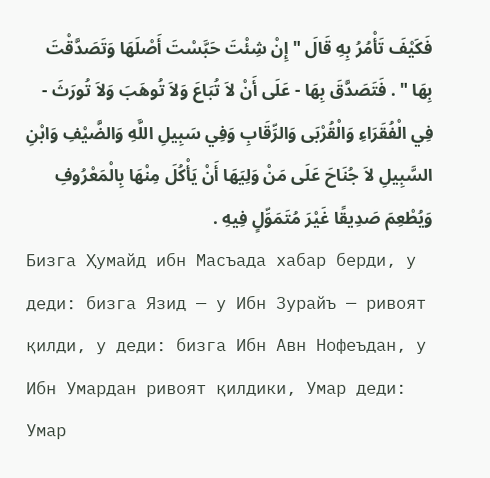فَكَيْفَ تَأْمُرُ بِهِ قَالَ " إِنْ شِئْتَ حَبَّسْتَ أَصْلَهَا وَتَصَدَّقْتَ بِهَا " . فَتَصَدَّقَ بِهَا - عَلَى أَنْ لاَ تُبَاعَ وَلاَ تُوهَبَ وَلاَ تُورَثَ - فِي الْفُقَرَاءِ وَالْقُرْبَى وَالرِّقَابِ وَفِي سَبِيلِ اللَّهِ وَالضَّيْفِ وَابْنِ السَّبِيلِ لاَ جُنَاحَ عَلَى مَنْ وَلِيَهَا أَنْ يَأْكُلَ مِنْهَا بِالْمَعْرُوفِ وَيُطْعِمَ صَدِيقًا غَيْرَ مُتَمَوِّلٍ فِيهِ .
Бизга Ҳумайд ибн Масъада хабар берди, у деди: бизга Язид — у Ибн Зурайъ — ривоят қилди, у деди: бизга Ибн Авн Нофеъдан, у Ибн Умардан ривоят қилдики, Умар деди: Умар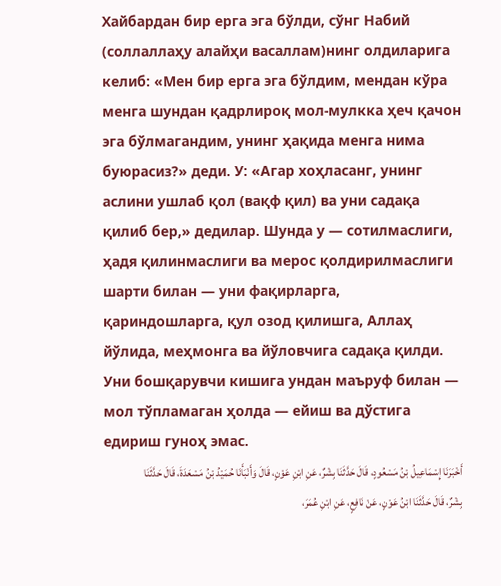Хайбардан бир ерга эга бўлди, сўнг Набий (соллаллаҳу алайҳи васаллам)нинг олдиларига келиб: «Мен бир ерга эга бўлдим, мендан кўра менга шундан қадрлироқ мол-мулкка ҳеч қачон эга бўлмагандим, унинг ҳақида менга нима буюрасиз?» деди. У: «Агар хоҳласанг, унинг аслини ушлаб қол (вақф қил) ва уни садақа қилиб бер,» дедилар. Шунда у — сотилмаслиги, ҳадя қилинмаслиги ва мерос қолдирилмаслиги шарти билан — уни фақирларга, қариндошларга, қул озод қилишга, Аллаҳ йўлида, меҳмонга ва йўловчига садақа қилди. Уни бошқарувчи кишига ундан маъруф билан — мол тўпламаган ҳолда — ейиш ва дўстига едириш гуноҳ эмас.
أَخْبَرَنَا إِسْمَاعِيلُ بْنُ مَسْعُودٍ، قَالَ حَدَّثَنَا بِشْرٌ، عَنِ ابْنِ عَوْنٍ، قَالَ وَأَنْبَأَنَا حُمَيْدُ بْنُ مَسْعَدَةَ، قَالَ حَدَّثَنَا بِشْرٌ، قَالَ حَدَّثَنَا ابْنُ عَوْنٍ، عَنْ نَافِعٍ، عَنِ ابْنِ عُمَرَ،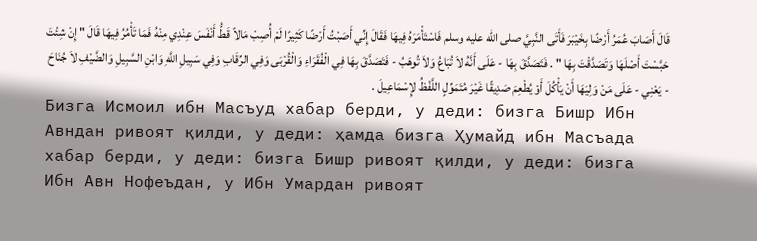قَالَ أَصَابَ عُمَرُ أَرْضًا بِخَيْبَرَ فَأَتَى النَّبِيَّ صلى الله عليه وسلم فَاسْتَأْمَرَهُ فِيهَا فَقَالَ إِنِّي أَصَبْتُ أَرْضًا كَثِيرًا لَمْ أُصِبْ مَالاً قَطُّ أَنْفَسَ عِنْدِي مِنْهُ فَمَا تَأْمُرُ فِيهَا قَالَ " إِنْ شِئْتَ حَبَّسْتَ أَصْلَهَا وَتَصَدَّقْتَ بِهَا " . فَتَصَدَّقَ بِهَا - عَلَى أَنَّهُ لاَ تُبَاعُ وَلاَ تُوهَبُ - فَتَصَدَّقَ بِهَا فِي الْفُقَرَاءِ وَالْقُرْبَى وَفِي الرِّقَابِ وَفِي سَبِيلِ اللَّهِ وَابْنِ السَّبِيلِ وَالضَّيْفِ لاَ جُنَاحَ - يَعْنِي - عَلَى مَنْ وَلِيَهَا أَنْ يَأْكُلَ أَوْ يُطْعِمَ صَدِيقًا غَيْرَ مُتَمَوِّلٍ اللَّفْظُ لإِسْمَاعِيلَ .
Бизга Исмоил ибн Масъуд хабар берди, у деди: бизга Бишр Ибн Авндан ривоят қилди, у деди: ҳамда бизга Ҳумайд ибн Масъада хабар берди, у деди: бизга Бишр ривоят қилди, у деди: бизга Ибн Авн Нофеъдан, у Ибн Умардан ривоят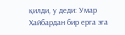қилди, у деди: Умар Хайбардан бир ерга эга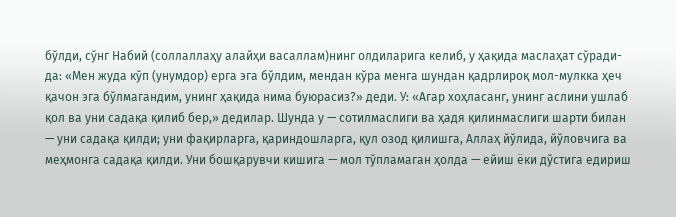бўлди, сўнг Набий (соллаллаҳу алайҳи васаллам)нинг олдиларига келиб, у ҳақида маслаҳат сўради-да: «Мен жуда кўп (унумдор) ерга эга бўлдим, мендан кўра менга шундан қадрлироқ мол-мулкка ҳеч қачон эга бўлмагандим, унинг ҳақида нима буюрасиз?» деди. У: «Агар хоҳласанг, унинг аслини ушлаб қол ва уни садақа қилиб бер,» дедилар. Шунда у — сотилмаслиги ва ҳадя қилинмаслиги шарти билан — уни садақа қилди; уни фақирларга, қариндошларга, қул озод қилишга, Аллаҳ йўлида, йўловчига ва меҳмонга садақа қилди. Уни бошқарувчи кишига — мол тўпламаган ҳолда — ейиш ёки дўстига едириш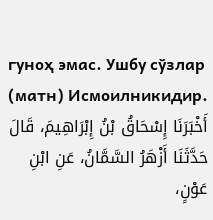гуноҳ эмас. Ушбу сўзлар (матн) Исмоилникидир.
أَخْبَرَنَا إِسْحَاقُ بْنُ إِبْرَاهِيمَ، قَالَ حَدَّثَنَا أَزْهَرُ السَّمَّانُ، عَنِ ابْنِ عَوْنٍ،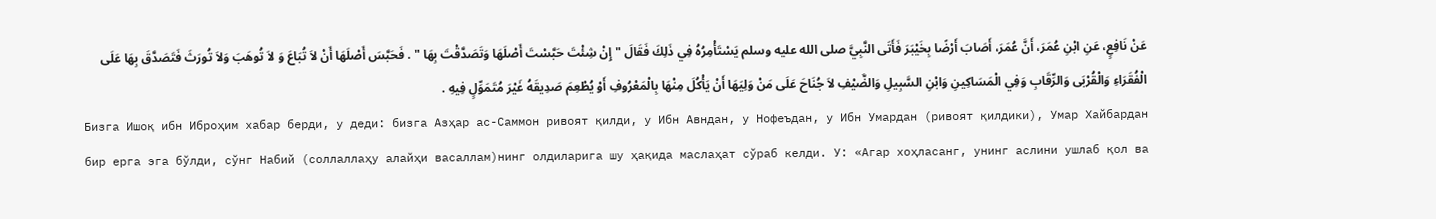عَنْ نَافِعٍ، عَنِ ابْنِ عُمَرَ، أَنَّ عُمَرَ، أَصَابَ أَرْضًا بِخَيْبَرَ فَأَتَى النَّبِيَّ صلى الله عليه وسلم يَسْتَأْمِرُهُ فِي ذَلِكَ فَقَالَ " إِنْ شِئْتَ حَبَّسْتَ أَصْلَهَا وَتَصَدَّقْتَ بِهَا " . فَحَبَّسَ أَصْلَهَا أَنْ لاَ تُبَاعَ وَ لاَ تُوهَبَ وَلاَ تُورَثَ فَتَصَدَّقَ بِهَا عَلَى الْفُقَرَاءِ وَالْقُرْبَى وَالرِّقَابِ وَفِي الْمَسَاكِينِ وَابْنِ السَّبِيلِ وَالضَّيْفِ لاَ جُنَاحَ عَلَى مَنْ وَلِيَهَا أَنْ يَأْكُلَ مِنْهَا بِالْمَعْرُوفِ أَوْ يُطْعِمَ صَدِيقَهُ غَيْرَ مُتَمَوِّلٍ فِيهِ .
Бизга Ишоқ ибн Иброҳим хабар берди, у деди: бизга Азҳар ас-Саммон ривоят қилди, у Ибн Авндан, у Нофеъдан, у Ибн Умардан (ривоят қилдики), Умар Хайбардан бир ерга эга бўлди, сўнг Набий (соллаллаҳу алайҳи васаллам)нинг олдиларига шу ҳақида маслаҳат сўраб келди. У: «Агар хоҳласанг, унинг аслини ушлаб қол ва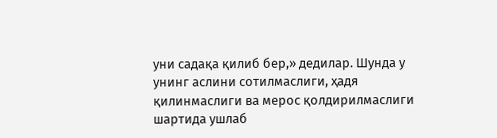уни садақа қилиб бер,» дедилар. Шунда у унинг аслини сотилмаслиги, ҳадя қилинмаслиги ва мерос қолдирилмаслиги шартида ушлаб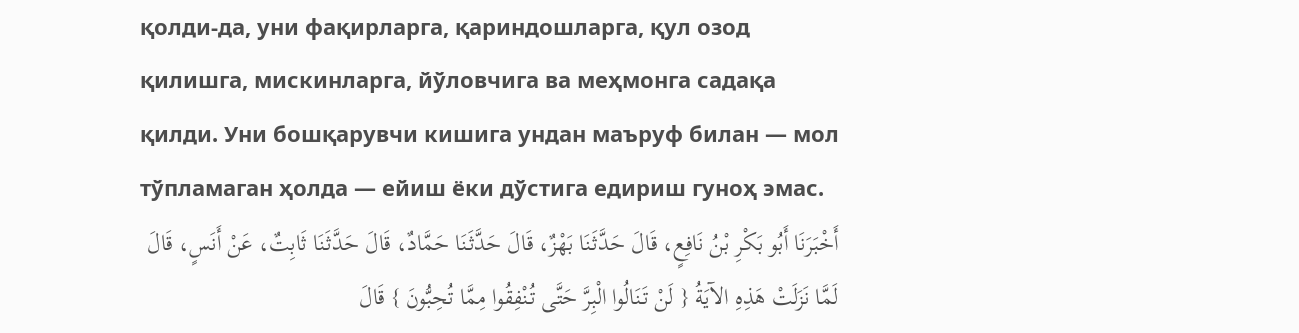қолди-да, уни фақирларга, қариндошларга, қул озод қилишга, мискинларга, йўловчига ва меҳмонга садақа қилди. Уни бошқарувчи кишига ундан маъруф билан — мол тўпламаган ҳолда — ейиш ёки дўстига едириш гуноҳ эмас.
أَخْبَرَنَا أَبُو بَكْرِ بْنُ نَافِعٍ، قَالَ حَدَّثَنَا بَهْزٌ، قَالَ حَدَّثَنَا حَمَّادٌ، قَالَ حَدَّثَنَا ثَابِتٌ، عَنْ أَنَسٍ، قَالَ لَمَّا نَزَلَتْ هَذِهِ الآيَةُ { لَنْ تَنَالُوا الْبِرَّ حَتَّى تُنْفِقُوا مِمَّا تُحِبُّونَ } قَالَ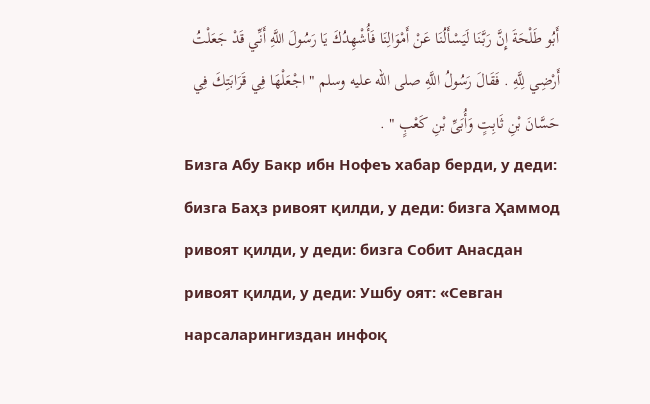أَبُو طَلْحَةَ إِنَّ رَبَّنَا لَيَسْأَلُنَا عَنْ أَمْوَالِنَا فَأُشْهِدُكَ يَا رَسُولَ اللَّهِ أَنِّي قَدْ جَعَلْتُ أَرْضِي لِلَّهِ . فَقَالَ رَسُولُ اللَّهِ صلى الله عليه وسلم " اجْعَلْهَا فِي قَرَابَتِكَ فِي حَسَّانَ بْنِ ثَابِتٍ وَأُبَىِّ بْنِ كَعْبٍ " .
Бизга Абу Бакр ибн Нофеъ хабар берди, у деди: бизга Баҳз ривоят қилди, у деди: бизга Ҳаммод ривоят қилди, у деди: бизга Собит Анасдан ривоят қилди, у деди: Ушбу оят: «Севган нарсаларингиздан инфоқ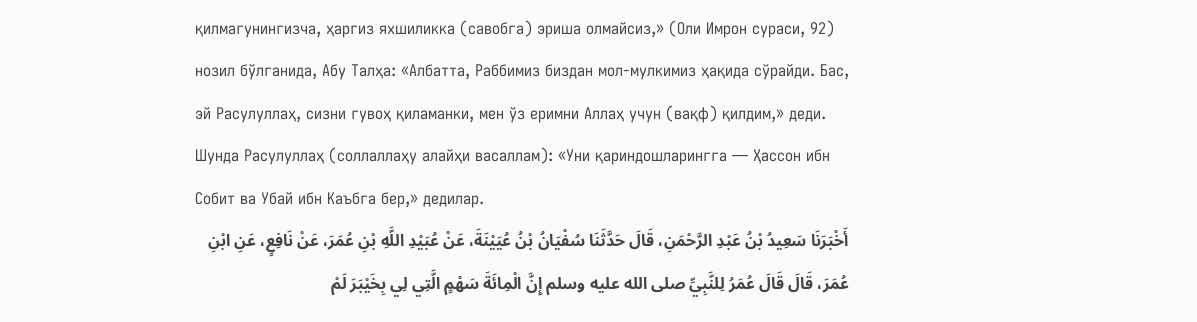қилмагунингизча, ҳаргиз яхшиликка (савобга) эриша олмайсиз,» (Оли Имрон сураси, 92) нозил бўлганида, Абу Талҳа: «Албатта, Раббимиз биздан мол-мулкимиз ҳақида сўрайди. Бас, эй Расулуллаҳ, сизни гувоҳ қиламанки, мен ўз еримни Аллаҳ учун (вақф) қилдим,» деди. Шунда Расулуллаҳ (соллаллаҳу алайҳи васаллам): «Уни қариндошларингга — Ҳассон ибн Собит ва Убай ибн Каъбга бер,» дедилар.
أَخْبَرَنَا سَعِيدُ بْنُ عَبْدِ الرَّحْمَنِ، قَالَ حَدَّثَنَا سُفْيَانُ بْنُ عُيَيْنَةَ، عَنْ عُبَيْدِ اللَّهِ بْنِ عُمَرَ، عَنْ نَافِعٍ، عَنِ ابْنِ عُمَرَ، قَالَ قَالَ عُمَرُ لِلنَّبِيِّ صلى الله عليه وسلم إِنَّ الْمِائَةَ سَهْمٍ الَّتِي لِي بِخَيْبَرَ لَمْ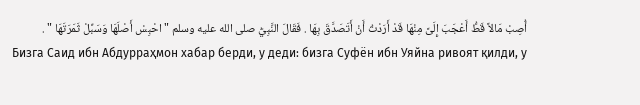أُصِبْ مَالاً قَطُّ أَعْجَبَ إِلَىَّ مِنْهَا قَدْ أَرَدْتُ أَنْ أَتَصَدَّقَ بِهَا . فَقَالَ النَّبِيُّ صلى الله عليه وسلم " احْبِسْ أَصْلَهَا وَسَبِّلْ ثَمَرَتَهَا " .
Бизга Саид ибн Абдурраҳмон хабар берди, у деди: бизга Суфён ибн Уяйна ривоят қилди, у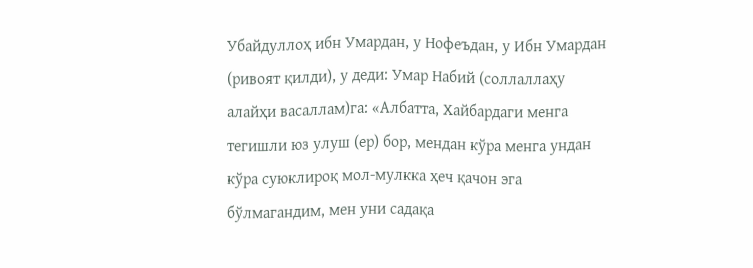Убайдуллоҳ ибн Умардан, у Нофеъдан, у Ибн Умардан (ривоят қилди), у деди: Умар Набий (соллаллаҳу алайҳи васаллам)га: «Албатта, Хайбардаги менга тегишли юз улуш (ер) бор, мендан кўра менга ундан кўра суюклироқ мол-мулкка ҳеч қачон эга бўлмагандим, мен уни садақа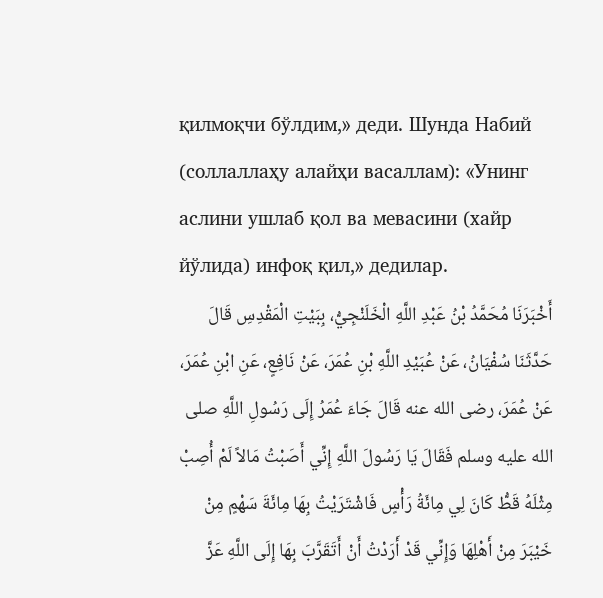қилмоқчи бўлдим,» деди. Шунда Набий (соллаллаҳу алайҳи васаллам): «Унинг аслини ушлаб қол ва мевасини (хайр йўлида) инфоқ қил,» дедилар.
أَخْبَرَنَا مُحَمَّدُ بْنُ عَبْدِ اللَّهِ الْخَلَنْجِيُّ، بِبَيْتِ الْمَقْدِسِ قَالَ حَدَّثَنَا سُفْيَانُ، عَنْ عُبَيْدِ اللَّهِ بْنِ عُمَرَ، عَنْ نَافِعٍ، عَنِ ابْنِ عُمَرَ، عَنْ عُمَرَ، رضى الله عنه قَالَ جَاءَ عُمَرُ إِلَى رَسُولِ اللَّهِ صلى الله عليه وسلم فَقَالَ يَا رَسُولَ اللَّهِ إِنِّي أَصَبْتُ مَالاً لَمْ أُصِبْ مِثْلَهُ قَطُّ كَانَ لِي مِائَةُ رَأْسٍ فَاشْتَرَيْتُ بِهَا مِائَةَ سَهْمٍ مِنْ خَيْبَرَ مِنْ أَهْلِهَا وَإِنِّي قَدْ أَرَدْتُ أَنْ أَتَقَرَّبَ بِهَا إِلَى اللَّهِ عَزَّ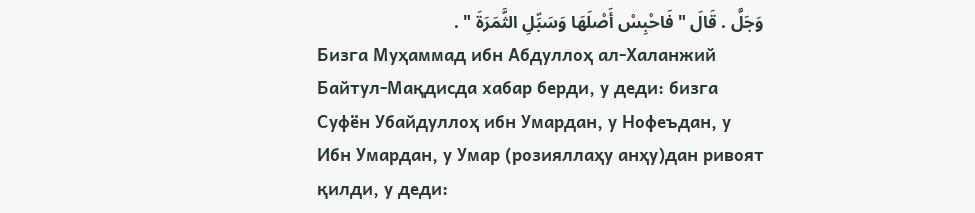وَجَلَّ . قَالَ " فَاحْبِسْ أَصْلَهَا وَسَبِّلِ الثَّمَرَةَ " .
Бизга Муҳаммад ибн Абдуллоҳ ал-Халанжий Байтул-Мақдисда хабар берди, у деди: бизга Суфён Убайдуллоҳ ибн Умардан, у Нофеъдан, у Ибн Умардан, у Умар (розияллаҳу анҳу)дан ривоят қилди, у деди: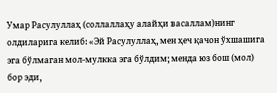Умар Расулуллаҳ (соллаллаҳу алайҳи васаллам)нинг олдиларига келиб: «Эй Расулуллаҳ, мен ҳеч қачон ўхшашига эга бўлмаган мол-мулкка эга бўлдим; менда юз бош (мол) бор эди,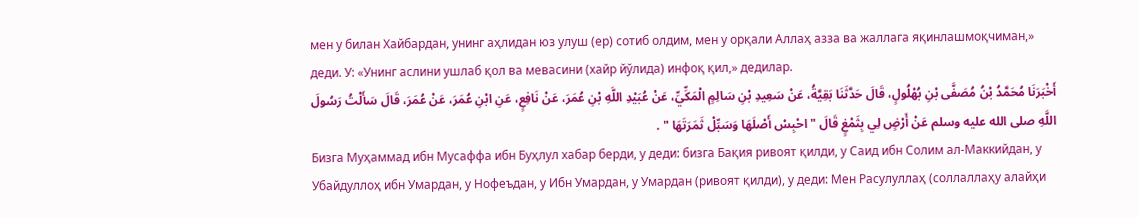мен у билан Хайбардан, унинг аҳлидан юз улуш (ер) сотиб олдим, мен у орқали Аллаҳ азза ва жаллага яқинлашмоқчиман,» деди. У: «Унинг аслини ушлаб қол ва мевасини (хайр йўлида) инфоқ қил,» дедилар.
أَخْبَرَنَا مُحَمَّدُ بْنُ مُصَفَّى بْنِ بُهْلُولٍ، قَالَ حَدَّثَنَا بَقِيَّةُ، عَنْ سَعِيدِ بْنِ سَالِمٍ الْمَكِّيِّ، عَنْ عُبَيْدِ اللَّهِ بْنِ عُمَرَ، عَنْ نَافِعٍ، عَنِ ابْنِ عُمَرَ، عَنْ عُمَرَ، قَالَ سَأَلْتُ رَسُولَ اللَّهِ صلى الله عليه وسلم عَنْ أَرْضٍ لِي بِثَمْغٍ قَالَ " احْبِسْ أَصْلَهَا وَسَبِّلْ ثَمَرَتَهَا " .
Бизга Муҳаммад ибн Мусаффа ибн Буҳлул хабар берди, у деди: бизга Бақия ривоят қилди, у Саид ибн Солим ал-Маккийдан, у Убайдуллоҳ ибн Умардан, у Нофеъдан, у Ибн Умардан, у Умардан (ривоят қилди), у деди: Мен Расулуллаҳ (соллаллаҳу алайҳи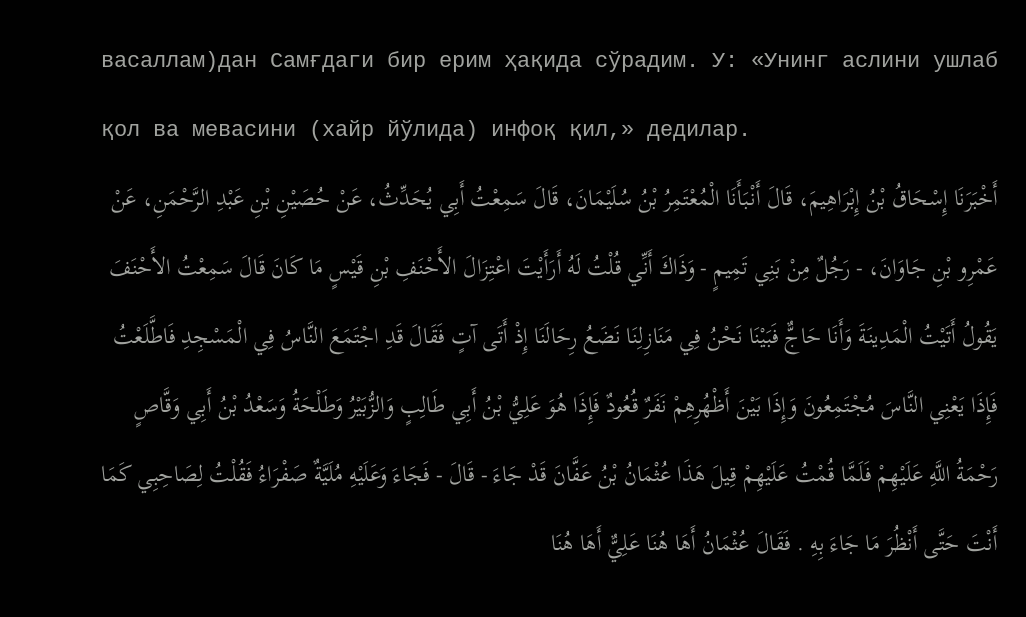васаллам)дан Самғдаги бир ерим ҳақида сўрадим. У: «Унинг аслини ушлаб қол ва мевасини (хайр йўлида) инфоқ қил,» дедилар.
أَخْبَرَنَا إِسْحَاقُ بْنُ إِبْرَاهِيمَ، قَالَ أَنْبَأَنَا الْمُعْتَمِرُ بْنُ سُلَيْمَانَ، قَالَ سَمِعْتُ أَبِي يُحَدِّثُ، عَنْ حُصَيْنِ بْنِ عَبْدِ الرَّحْمَنِ، عَنْ عَمْرِو بْنِ جَاوَانَ، - رَجُلٌ مِنْ بَنِي تَمِيمٍ - وَذَاكَ أَنِّي قُلْتُ لَهُ أَرَأَيْتَ اعْتِزَالَ الأَحْنَفِ بْنِ قَيْسٍ مَا كَانَ قَالَ سَمِعْتُ الأَحْنَفَ يَقُولُ أَتَيْتُ الْمَدِينَةَ وَأَنَا حَاجٌّ فَبَيْنَا نَحْنُ فِي مَنَازِلِنَا نَضَعُ رِحَالَنَا إِذْ أَتَى آتٍ فَقَالَ قَدِ اجْتَمَعَ النَّاسُ فِي الْمَسْجِدِ فَاطَّلَعْتُ فَإِذَا يَعْنِي النَّاسَ مُجْتَمِعُونَ وَإِذَا بَيْنَ أَظْهُرِهِمْ نَفَرٌ قُعُودٌ فَإِذَا هُوَ عَلِيُّ بْنُ أَبِي طَالِبٍ وَالزُّبَيْرُ وَطَلْحَةُ وَسَعْدُ بْنُ أَبِي وَقَّاصٍ رَحْمَةُ اللَّهِ عَلَيْهِمْ فَلَمَّا قُمْتُ عَلَيْهِمْ قِيلَ هَذَا عُثْمَانُ بْنُ عَفَّانَ قَدْ جَاءَ - قَالَ - فَجَاءَ وَعَلَيْهِ مُلَيَّةٌ صَفْرَاءُ فَقُلْتُ لِصَاحِبِي كَمَا أَنْتَ حَتَّى أَنْظُرَ مَا جَاءَ بِهِ . فَقَالَ عُثْمَانُ أَهَا هُنَا عَلِيٌّ أَهَا هُنَا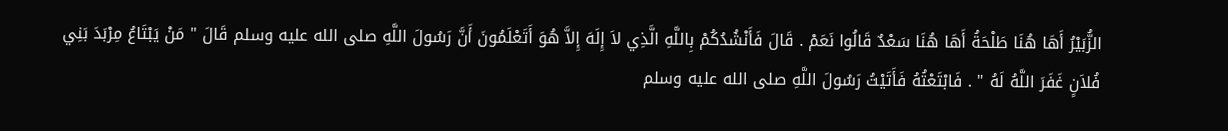الزُّبَيْرُ أَهَا هُنَا طَلْحَةُ أَهَا هُنَا سَعْدٌ قَالُوا نَعَمْ . قَالَ فَأَنْشُدُكُمْ بِاللَّهِ الَّذِي لاَ إِلَهَ إِلاَّ هُوَ أَتَعْلَمُونَ أَنَّ رَسُولَ اللَّهِ صلى الله عليه وسلم قَالَ " مَنْ يَبْتَاعُ مِرْبَدَ بَنِي فُلاَنٍ غَفَرَ اللَّهُ لَهُ " . فَابْتَعْتُهُ فَأَتَيْتُ رَسُولَ اللَّهِ صلى الله عليه وسلم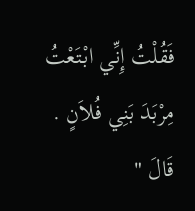فَقُلْتُ إِنِّي ابْتَعْتُ مِرْبَدَ بَنِي فُلاَنٍ . قَالَ "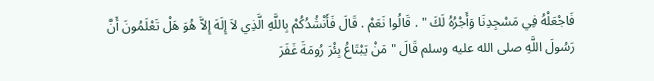فَاجْعَلْهُ فِي مَسْجِدِنَا وَأَجْرُهُ لَكَ " . قَالُوا نَعَمْ . قَالَ فَأَنْشُدُكُمْ بِاللَّهِ الَّذِي لاَ إِلَهَ إِلاَّ هُوَ هَلْ تَعْلَمُونَ أَنَّ رَسُولَ اللَّهِ صلى الله عليه وسلم قَالَ " مَنْ يَبْتَاعُ بِئْرَ رُومَةَ غَفَرَ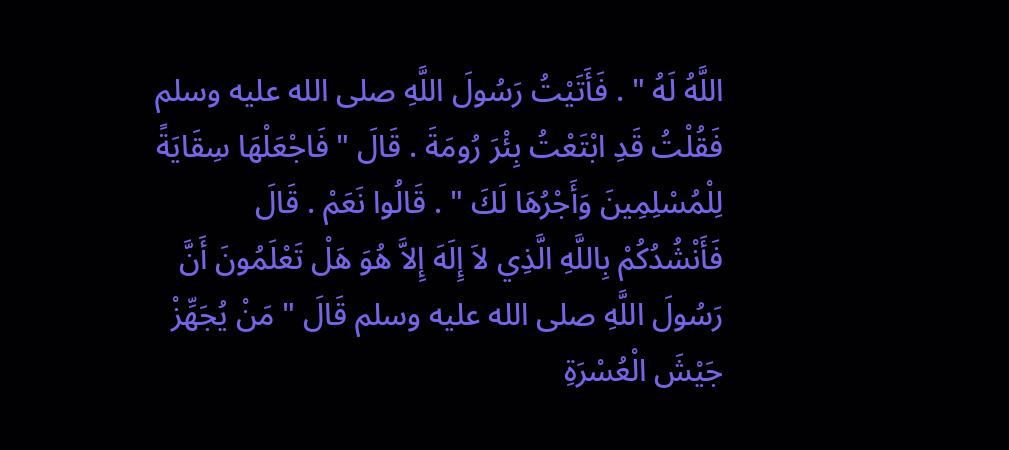اللَّهُ لَهُ " . فَأَتَيْتُ رَسُولَ اللَّهِ صلى الله عليه وسلم فَقُلْتُ قَدِ ابْتَعْتُ بِئْرَ رُومَةَ . قَالَ " فَاجْعَلْهَا سِقَايَةً لِلْمُسْلِمِينَ وَأَجْرُهَا لَكَ " . قَالُوا نَعَمْ . قَالَ فَأَنْشُدُكُمْ بِاللَّهِ الَّذِي لاَ إِلَهَ إِلاَّ هُوَ هَلْ تَعْلَمُونَ أَنَّ رَسُولَ اللَّهِ صلى الله عليه وسلم قَالَ " مَنْ يُجَهِّزْ جَيْشَ الْعُسْرَةِ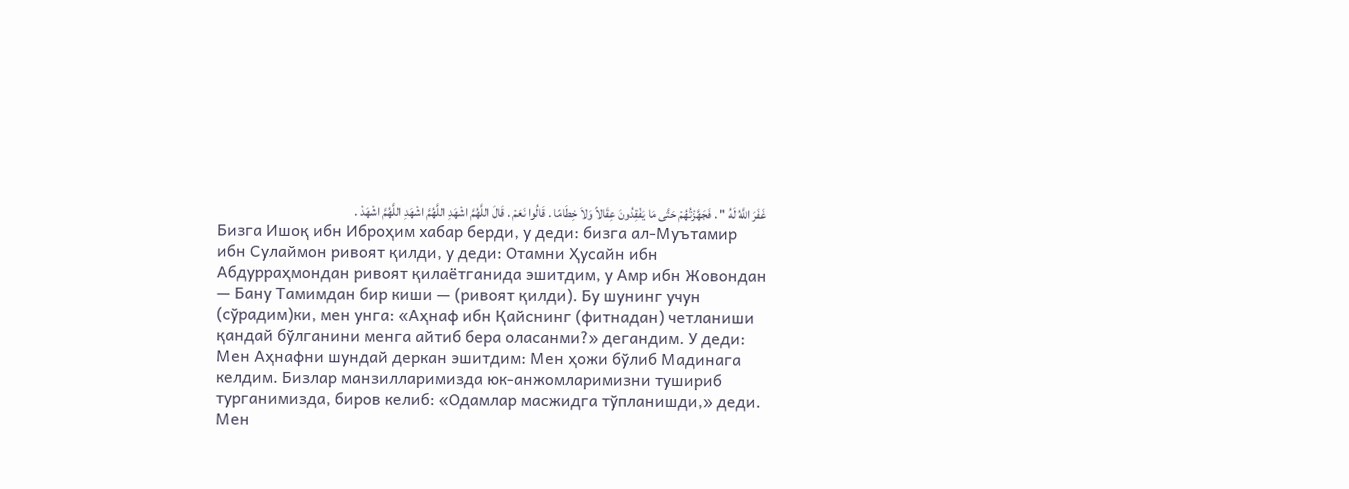غَفَرَ اللَّهُ لَهُ " . فَجَهَّزْتُهُمْ حَتَّى مَا يَفْقِدُونَ عِقَالاً وَلاَ خِطَامًا . قَالُوا نَعَمْ . قَالَ اللَّهُمَّ اشْهَدِ اللَّهُمَّ اشْهَدِ اللَّهُمَّ اشْهَدْ .
Бизга Ишоқ ибн Иброҳим хабар берди, у деди: бизга ал-Муътамир ибн Сулаймон ривоят қилди, у деди: Отамни Ҳусайн ибн Абдурраҳмондан ривоят қилаётганида эшитдим, у Амр ибн Жовондан — Бану Тамимдан бир киши — (ривоят қилди). Бу шунинг учун (сўрадим)ки, мен унга: «Аҳнаф ибн Қайснинг (фитнадан) четланиши қандай бўлганини менга айтиб бера оласанми?» дегандим. У деди: Мен Аҳнафни шундай деркан эшитдим: Мен ҳожи бўлиб Мадинага келдим. Бизлар манзилларимизда юк-анжомларимизни тушириб турганимизда, биров келиб: «Одамлар масжидга тўпланишди,» деди. Мен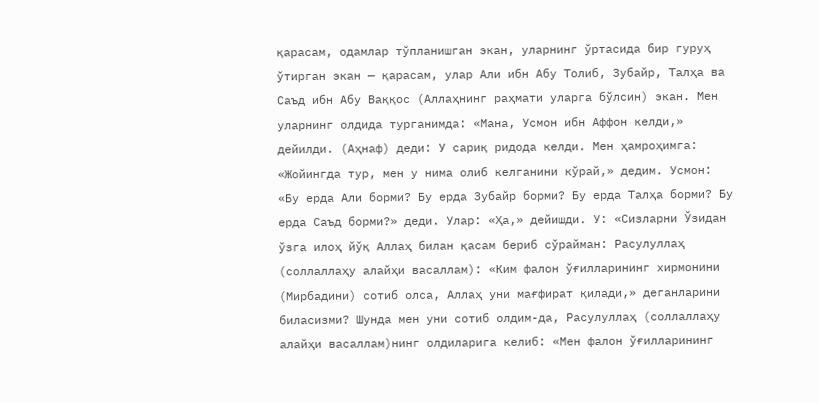қарасам, одамлар тўпланишган экан, уларнинг ўртасида бир гуруҳ ўтирган экан — қарасам, улар Али ибн Абу Толиб, Зубайр, Талҳа ва Саъд ибн Абу Ваққос (Аллаҳнинг раҳмати уларга бўлсин) экан. Мен уларнинг олдида турганимда: «Мана, Усмон ибн Аффон келди,» дейилди. (Аҳнаф) деди: У сариқ ридода келди. Мен ҳамроҳимга: «Жойингда тур, мен у нима олиб келганини кўрай,» дедим. Усмон: «Бу ерда Али борми? Бу ерда Зубайр борми? Бу ерда Талҳа борми? Бу ерда Саъд борми?» деди. Улар: «Ҳа,» дейишди. У: «Сизларни Ўзидан ўзга илоҳ йўқ Аллаҳ билан қасам бериб сўрайман: Расулуллаҳ (соллаллаҳу алайҳи васаллам): «Ким фалон ўғилларининг хирмонини (Мирбадини) сотиб олса, Аллаҳ уни мағфират қилади,» деганларини биласизми? Шунда мен уни сотиб олдим-да, Расулуллаҳ (соллаллаҳу алайҳи васаллам)нинг олдиларига келиб: «Мен фалон ўғилларининг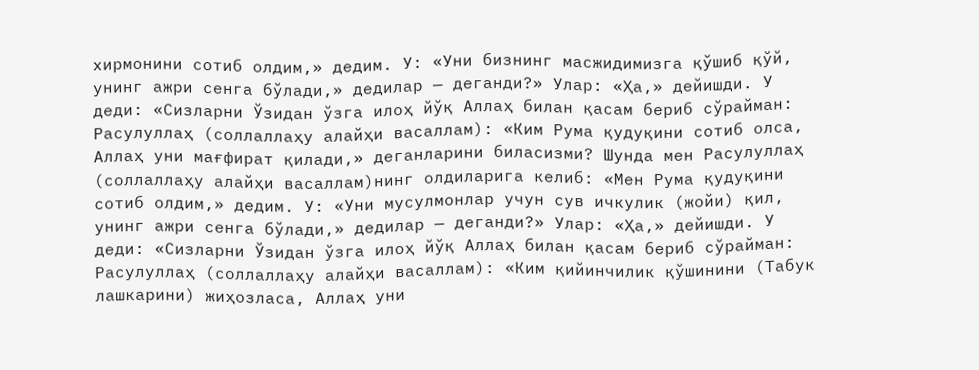хирмонини сотиб олдим,» дедим. У: «Уни бизнинг масжидимизга қўшиб қўй, унинг ажри сенга бўлади,» дедилар — деганди?» Улар: «Ҳа,» дейишди. У деди: «Сизларни Ўзидан ўзга илоҳ йўқ Аллаҳ билан қасам бериб сўрайман: Расулуллаҳ (соллаллаҳу алайҳи васаллам): «Ким Рума қудуқини сотиб олса, Аллаҳ уни мағфират қилади,» деганларини биласизми? Шунда мен Расулуллаҳ (соллаллаҳу алайҳи васаллам)нинг олдиларига келиб: «Мен Рума қудуқини сотиб олдим,» дедим. У: «Уни мусулмонлар учун сув ичкулик (жойи) қил, унинг ажри сенга бўлади,» дедилар — деганди?» Улар: «Ҳа,» дейишди. У деди: «Сизларни Ўзидан ўзга илоҳ йўқ Аллаҳ билан қасам бериб сўрайман: Расулуллаҳ (соллаллаҳу алайҳи васаллам): «Ким қийинчилик қўшинини (Табук лашкарини) жиҳозласа, Аллаҳ уни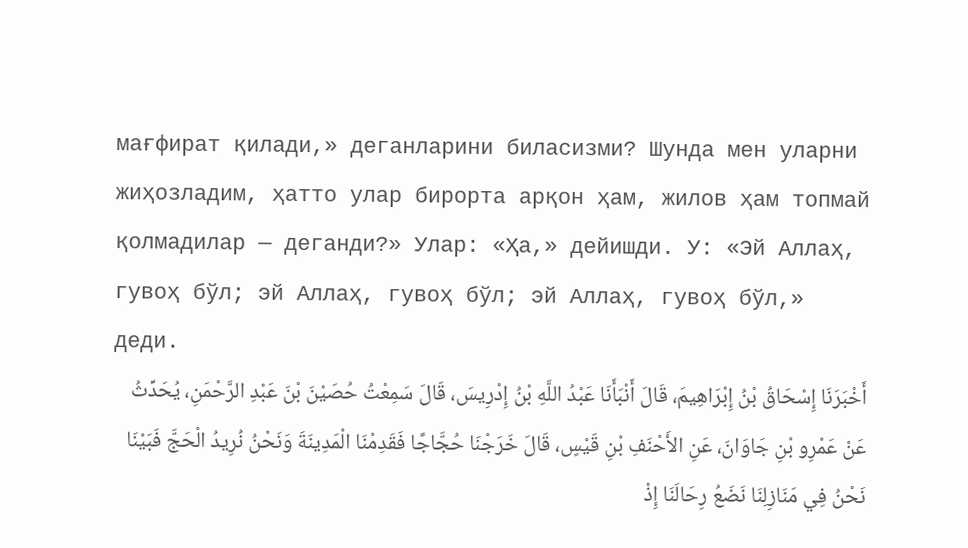мағфират қилади,» деганларини биласизми? Шунда мен уларни жиҳозладим, ҳатто улар бирорта арқон ҳам, жилов ҳам топмай қолмадилар — деганди?» Улар: «Ҳа,» дейишди. У: «Эй Аллаҳ, гувоҳ бўл; эй Аллаҳ, гувоҳ бўл; эй Аллаҳ, гувоҳ бўл,» деди.
أَخْبَرَنَا إِسْحَاقُ بْنُ إِبْرَاهِيمَ، قَالَ أَنْبَأَنَا عَبْدُ اللَّهِ بْنُ إِدْرِيسَ، قَالَ سَمِعْتُ حُصَيْنَ بْنَ عَبْدِ الرَّحْمَنِ، يُحَدِّثُ عَنْ عَمْرِو بْنِ جَاوَانَ، عَنِ الأَحْنَفِ بْنِ قَيْسٍ، قَالَ خَرَجْنَا حُجَّاجًا فَقَدِمْنَا الْمَدِينَةَ وَنَحْنُ نُرِيدُ الْحَجَّ فَبَيْنَا نَحْنُ فِي مَنَازِلِنَا نَضَعُ رِحَالَنَا إِذْ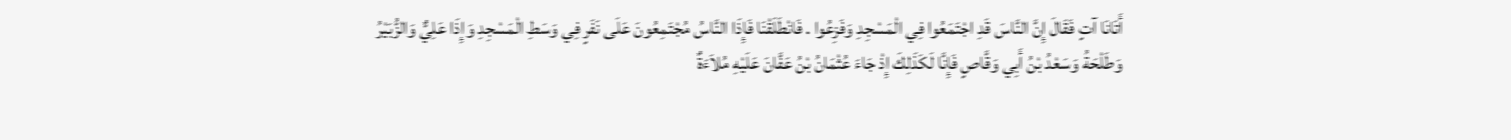أَتَانَا آتٍ فَقَالَ إِنَّ النَّاسَ قَدِ اجْتَمَعُوا فِي الْمَسْجِدِ وَفَزِعُوا . فَانْطَلَقْنَا فَإِذَا النَّاسُ مُجْتَمِعُونَ عَلَى نَفَرٍ فِي وَسَطِ الْمَسْجِدِ وَإِذَا عَلِيٌّ وَالزُّبَيْرُ وَطَلْحَةُ وَسَعْدُ بْنُ أَبِي وَقَّاصٍ فَإِنَّا لَكَذَلِكَ إِذْ جَاءَ عُثْمَانُ بْنُ عَفَّانَ عَلَيْهِ مُلاَءَةٌ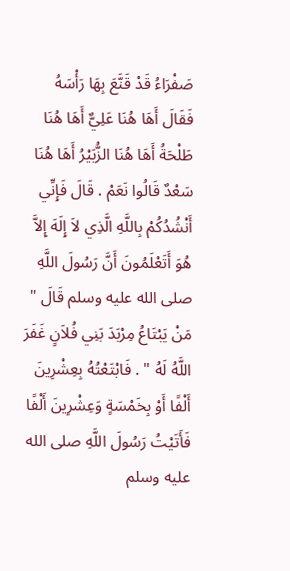صَفْرَاءُ قَدْ قَنَّعَ بِهَا رَأْسَهُ فَقَالَ أَهَا هُنَا عَلِيٌّ أَهَا هُنَا طَلْحَةُ أَهَا هُنَا الزُّبَيْرُ أَهَا هُنَا سَعْدٌ قَالُوا نَعَمْ . قَالَ فَإِنِّي أَنْشُدُكُمْ بِاللَّهِ الَّذِي لاَ إِلَهَ إِلاَّ هُوَ أَتَعْلَمُونَ أَنَّ رَسُولَ اللَّهِ صلى الله عليه وسلم قَالَ " مَنْ يَبْتَاعُ مِرْبَدَ بَنِي فُلاَنٍ غَفَرَ اللَّهُ لَهُ " . فَابْتَعْتُهُ بِعِشْرِينَ أَلْفًا أَوْ بِخَمْسَةٍ وَعِشْرِينَ أَلْفًا فَأَتَيْتُ رَسُولَ اللَّهِ صلى الله عليه وسلم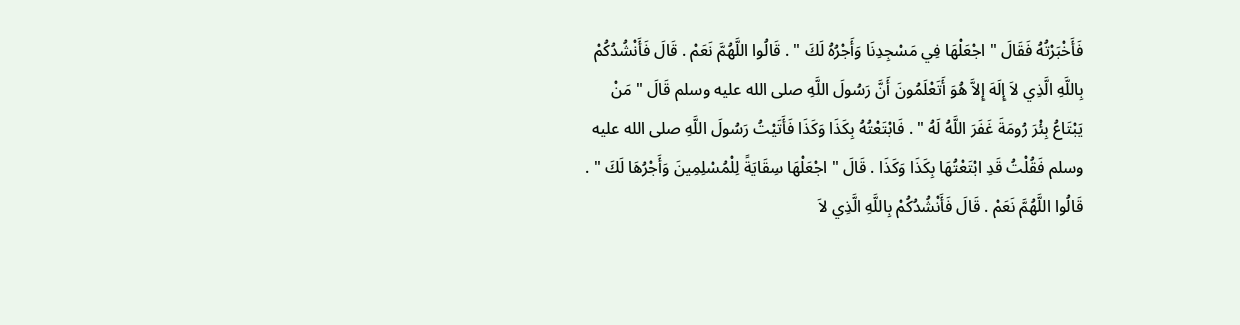فَأَخْبَرْتُهُ فَقَالَ " اجْعَلْهَا فِي مَسْجِدِنَا وَأَجْرُهُ لَكَ " . قَالُوا اللَّهُمَّ نَعَمْ . قَالَ فَأَنْشُدُكُمْ بِاللَّهِ الَّذِي لاَ إِلَهَ إِلاَّ هُوَ أَتَعْلَمُونَ أَنَّ رَسُولَ اللَّهِ صلى الله عليه وسلم قَالَ " مَنْ يَبْتَاعُ بِئْرَ رُومَةَ غَفَرَ اللَّهُ لَهُ " . فَابْتَعْتُهُ بِكَذَا وَكَذَا فَأَتَيْتُ رَسُولَ اللَّهِ صلى الله عليه وسلم فَقُلْتُ قَدِ ابْتَعْتُهَا بِكَذَا وَكَذَا . قَالَ " اجْعَلْهَا سِقَايَةً لِلْمُسْلِمِينَ وَأَجْرُهَا لَكَ " . قَالُوا اللَّهُمَّ نَعَمْ . قَالَ فَأَنْشُدُكُمْ بِاللَّهِ الَّذِي لاَ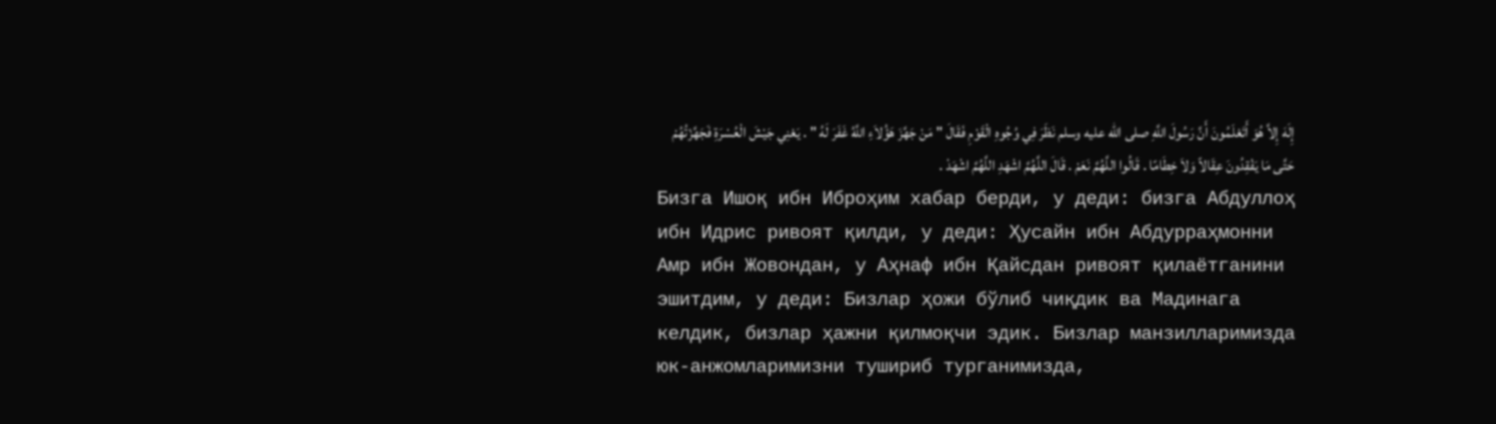إِلَهَ إِلاَّ هُوَ أَتَعْلَمُونَ أَنَّ رَسُولَ اللَّهِ صلى الله عليه وسلم نَظَرَ فِي وُجُوهِ الْقَوْمِ فَقَالَ " مَنْ جَهَّزَ هَؤُلاَءِ اللَّهُ غَفَرَ لَهُ " . يَعْنِي جَيْشَ الْعُسْرَةِ فَجَهَّزْتُهُمْ حَتَّى مَا يَفْقِدُونَ عِقَالاً وَلاَ خِطَامًا . قَالُوا اللَّهُمَّ نَعَمْ . قَالَ اللَّهُمَّ اشْهَدِ اللَّهُمَّ اشْهَدْ .
Бизга Ишоқ ибн Иброҳим хабар берди, у деди: бизга Абдуллоҳ ибн Идрис ривоят қилди, у деди: Ҳусайн ибн Абдурраҳмонни Амр ибн Жовондан, у Аҳнаф ибн Қайсдан ривоят қилаётганини эшитдим, у деди: Бизлар ҳожи бўлиб чиқдик ва Мадинага келдик, бизлар ҳажни қилмоқчи эдик. Бизлар манзилларимизда юк-анжомларимизни тушириб турганимизда,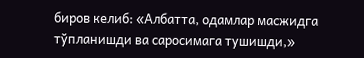биров келиб: «Албатта, одамлар масжидга тўпланишди ва саросимага тушишди,»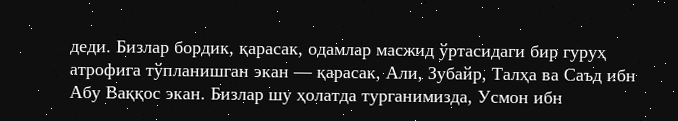деди. Бизлар бордик, қарасак, одамлар масжид ўртасидаги бир гуруҳ атрофига тўпланишган экан — қарасак, Али, Зубайр, Талҳа ва Саъд ибн Абу Ваққос экан. Бизлар шу ҳолатда турганимизда, Усмон ибн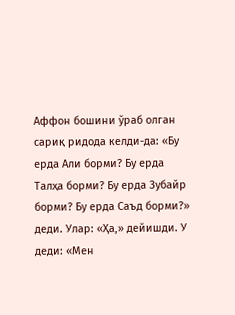Аффон бошини ўраб олган сариқ ридода келди-да: «Бу ерда Али борми? Бу ерда Талҳа борми? Бу ерда Зубайр борми? Бу ерда Саъд борми?» деди. Улар: «Ҳа,» дейишди. У деди: «Мен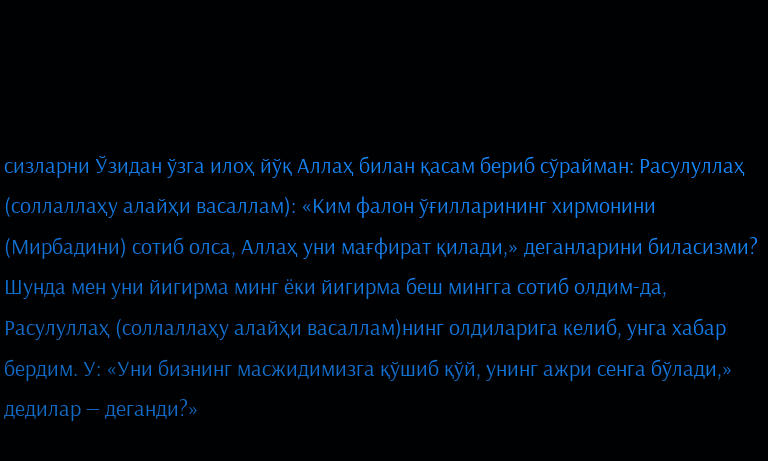сизларни Ўзидан ўзга илоҳ йўқ Аллаҳ билан қасам бериб сўрайман: Расулуллаҳ (соллаллаҳу алайҳи васаллам): «Ким фалон ўғилларининг хирмонини (Мирбадини) сотиб олса, Аллаҳ уни мағфират қилади,» деганларини биласизми? Шунда мен уни йигирма минг ёки йигирма беш мингга сотиб олдим-да, Расулуллаҳ (соллаллаҳу алайҳи васаллам)нинг олдиларига келиб, унга хабар бердим. У: «Уни бизнинг масжидимизга қўшиб қўй, унинг ажри сенга бўлади,» дедилар — деганди?»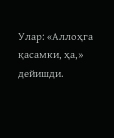Улар: «Аллоҳга қасамки, ҳа,» дейишди.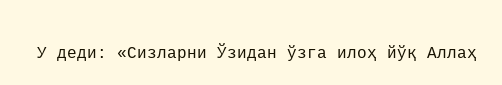У деди: «Сизларни Ўзидан ўзга илоҳ йўқ Аллаҳ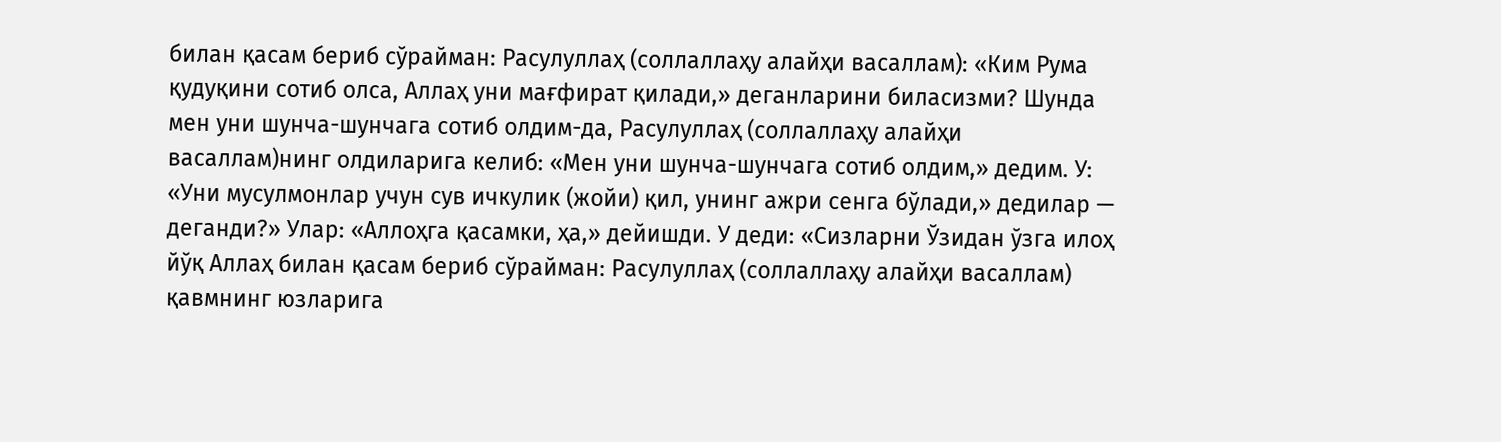билан қасам бериб сўрайман: Расулуллаҳ (соллаллаҳу алайҳи васаллам): «Ким Рума қудуқини сотиб олса, Аллаҳ уни мағфират қилади,» деганларини биласизми? Шунда мен уни шунча-шунчага сотиб олдим-да, Расулуллаҳ (соллаллаҳу алайҳи васаллам)нинг олдиларига келиб: «Мен уни шунча-шунчага сотиб олдим,» дедим. У: «Уни мусулмонлар учун сув ичкулик (жойи) қил, унинг ажри сенга бўлади,» дедилар — деганди?» Улар: «Аллоҳга қасамки, ҳа,» дейишди. У деди: «Сизларни Ўзидан ўзга илоҳ йўқ Аллаҳ билан қасам бериб сўрайман: Расулуллаҳ (соллаллаҳу алайҳи васаллам) қавмнинг юзларига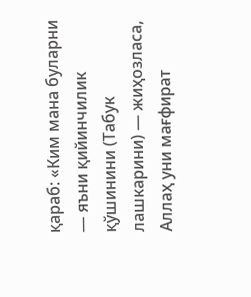қараб: «Ким мана буларни — яъни қийинчилик қўшинини (Табук лашкарини) — жиҳозласа, Аллаҳ уни мағфират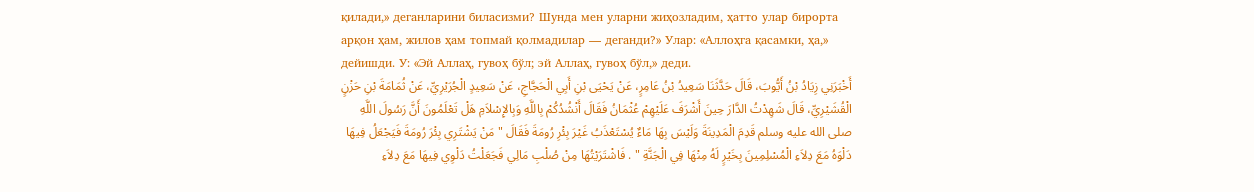қилади,» деганларини биласизми? Шунда мен уларни жиҳозладим, ҳатто улар бирорта арқон ҳам, жилов ҳам топмай қолмадилар — деганди?» Улар: «Аллоҳга қасамки, ҳа,» дейишди. У: «Эй Аллаҳ, гувоҳ бўл; эй Аллаҳ, гувоҳ бўл,» деди.
أَخْبَرَنِي زِيَادُ بْنُ أَيُّوبَ، قَالَ حَدَّثَنَا سَعِيدُ بْنُ عَامِرٍ، عَنْ يَحْيَى بْنِ أَبِي الْحَجَّاجِ، عَنْ سَعِيدٍ الْجُرَيْرِيِّ، عَنْ ثُمَامَةَ بْنِ حَزْنٍ الْقُشَيْرِيِّ، قَالَ شَهِدْتُ الدَّارَ حِينَ أَشْرَفَ عَلَيْهِمْ عُثْمَانُ فَقَالَ أَنْشُدُكُمْ بِاللَّهِ وَبِالإِسْلاَمِ هَلْ تَعْلَمُونَ أَنَّ رَسُولَ اللَّهِ صلى الله عليه وسلم قَدِمَ الْمَدِينَةَ وَلَيْسَ بِهَا مَاءٌ يُسْتَعْذَبُ غَيْرَ بِئْرِ رُومَةَ فَقَالَ " مَنْ يَشْتَرِي بِئْرَ رُومَةَ فَيَجْعَلُ فِيهَا دَلْوَهُ مَعَ دِلاَءِ الْمُسْلِمِينَ بِخَيْرٍ لَهُ مِنْهَا فِي الْجَنَّةِ " . فَاشْتَرَيْتُهَا مِنْ صُلْبِ مَالِي فَجَعَلْتُ دَلْوِي فِيهَا مَعَ دِلاَءِ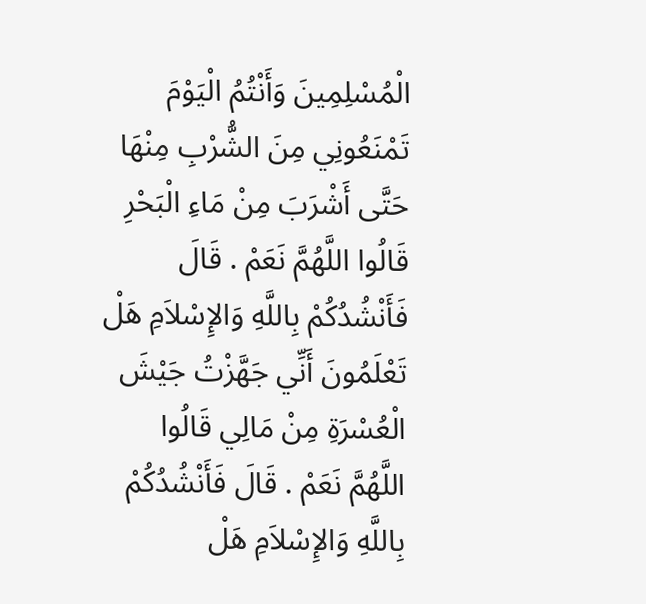الْمُسْلِمِينَ وَأَنْتُمُ الْيَوْمَ تَمْنَعُونِي مِنَ الشُّرْبِ مِنْهَا حَتَّى أَشْرَبَ مِنْ مَاءِ الْبَحْرِ قَالُوا اللَّهُمَّ نَعَمْ . قَالَ فَأَنْشُدُكُمْ بِاللَّهِ وَالإِسْلاَمِ هَلْ تَعْلَمُونَ أَنِّي جَهَّزْتُ جَيْشَ الْعُسْرَةِ مِنْ مَالِي قَالُوا اللَّهُمَّ نَعَمْ . قَالَ فَأَنْشُدُكُمْ بِاللَّهِ وَالإِسْلاَمِ هَلْ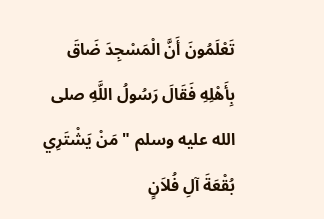تَعْلَمُونَ أَنَّ الْمَسْجِدَ ضَاقَ بِأَهْلِهِ فَقَالَ رَسُولُ اللَّهِ صلى الله عليه وسلم " مَنْ يَشْتَرِي بُقْعَةَ آلِ فُلاَنٍ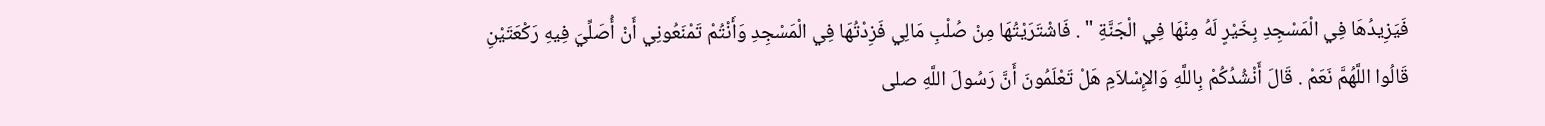فَيَزِيدُهَا فِي الْمَسْجِدِ بِخَيْرٍ لَهُ مِنْهَا فِي الْجَنَّةِ " . فَاشْتَرَيْتُهَا مِنْ صُلْبِ مَالِي فَزِدْتُهَا فِي الْمَسْجِدِ وَأَنْتُمْ تَمْنَعُونِي أَنْ أُصَلِّيَ فِيهِ رَكْعَتَيْنِ قَالُوا اللَّهُمَّ نَعَمْ . قَالَ أَنْشُدُكُمْ بِاللَّهِ وَالإِسْلاَمِ هَلْ تَعْلَمُونَ أَنَّ رَسُولَ اللَّهِ صلى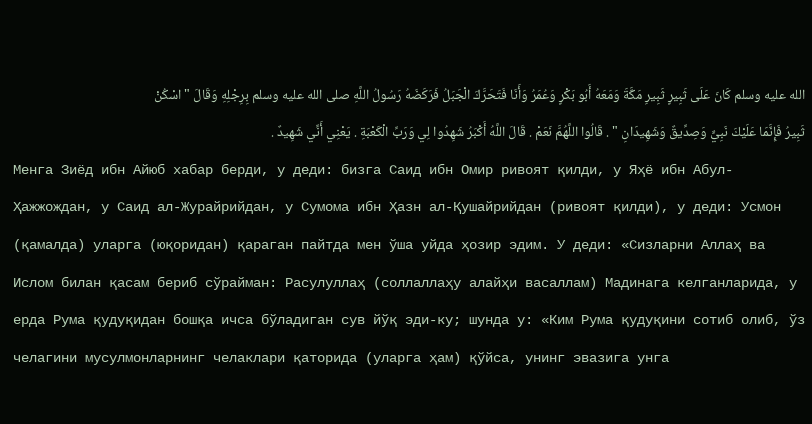الله عليه وسلم كَانَ عَلَى ثَبِيرٍ ثَبِيرِ مَكَّةَ وَمَعَهُ أَبُو بَكْرٍ وَعُمَرُ وَأَنَا فَتَحَرَّكَ الْجَبَلُ فَرَكَضَهُ رَسُولُ اللَّهِ صلى الله عليه وسلم بِرِجْلِهِ وَقَالَ " اسْكُنْ ثَبِيرُ فَإِنَّمَا عَلَيْكَ نَبِيٌّ وَصِدِّيقٌ وَشَهِيدَانِ " . قَالُوا اللَّهُمَّ نَعَمْ . قَالَ اللَّهُ أَكْبَرُ شَهِدُوا لِي وَرَبِّ الْكَعْبَةِ . يَعْنِي أَنِّي شَهِيدٌ .
Менга Зиёд ибн Айюб хабар берди, у деди: бизга Саид ибн Омир ривоят қилди, у Яҳё ибн Абул-Ҳажжождан, у Саид ал-Журайрийдан, у Сумома ибн Ҳазн ал-Қушайрийдан (ривоят қилди), у деди: Усмон (қамалда) уларга (юқоридан) қараган пайтда мен ўша уйда ҳозир эдим. У деди: «Сизларни Аллаҳ ва Ислом билан қасам бериб сўрайман: Расулуллаҳ (соллаллаҳу алайҳи васаллам) Мадинага келганларида, у ерда Рума қудуқидан бошқа ичса бўладиган сув йўқ эди-ку; шунда у: «Ким Рума қудуқини сотиб олиб, ўз челагини мусулмонларнинг челаклари қаторида (уларга ҳам) қўйса, унинг эвазига унга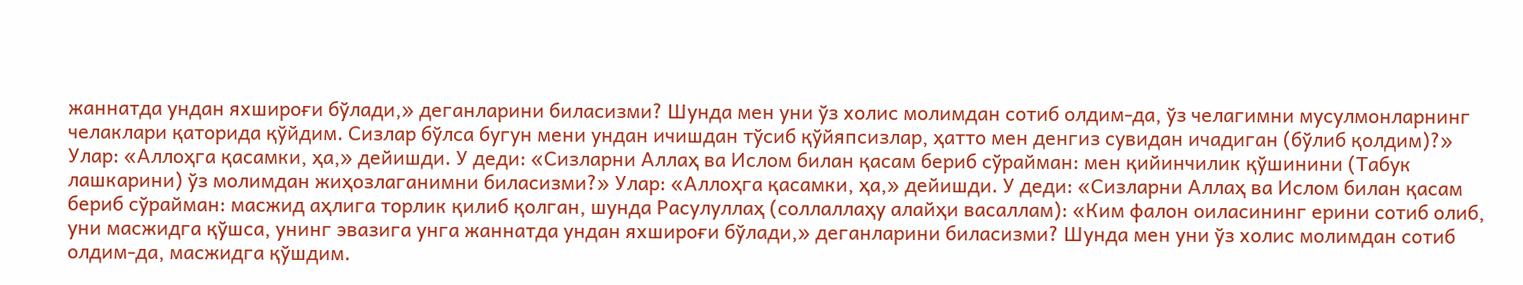жаннатда ундан яхшироғи бўлади,» деганларини биласизми? Шунда мен уни ўз холис молимдан сотиб олдим-да, ўз челагимни мусулмонларнинг челаклари қаторида қўйдим. Сизлар бўлса бугун мени ундан ичишдан тўсиб қўйяпсизлар, ҳатто мен денгиз сувидан ичадиган (бўлиб қолдим)?» Улар: «Аллоҳга қасамки, ҳа,» дейишди. У деди: «Сизларни Аллаҳ ва Ислом билан қасам бериб сўрайман: мен қийинчилик қўшинини (Табук лашкарини) ўз молимдан жиҳозлаганимни биласизми?» Улар: «Аллоҳга қасамки, ҳа,» дейишди. У деди: «Сизларни Аллаҳ ва Ислом билан қасам бериб сўрайман: масжид аҳлига торлик қилиб қолган, шунда Расулуллаҳ (соллаллаҳу алайҳи васаллам): «Ким фалон оиласининг ерини сотиб олиб, уни масжидга қўшса, унинг эвазига унга жаннатда ундан яхшироғи бўлади,» деганларини биласизми? Шунда мен уни ўз холис молимдан сотиб олдим-да, масжидга қўшдим.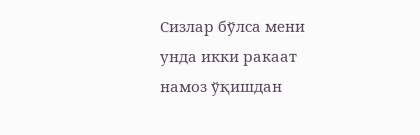Сизлар бўлса мени унда икки ракаат намоз ўқишдан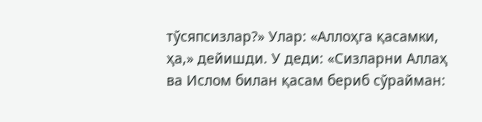тўсяпсизлар?» Улар: «Аллоҳга қасамки, ҳа,» дейишди. У деди: «Сизларни Аллаҳ ва Ислом билан қасам бериб сўрайман: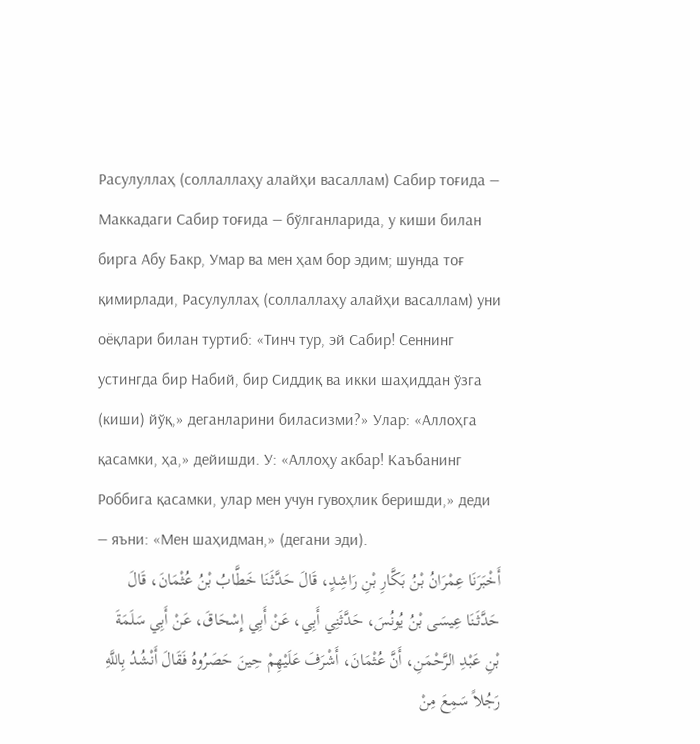Расулуллаҳ (соллаллаҳу алайҳи васаллам) Сабир тоғида — Маккадаги Сабир тоғида — бўлганларида, у киши билан бирга Абу Бакр, Умар ва мен ҳам бор эдим; шунда тоғ қимирлади, Расулуллаҳ (соллаллаҳу алайҳи васаллам) уни оёқлари билан туртиб: «Тинч тур, эй Сабир! Сеннинг устингда бир Набий, бир Сиддиқ ва икки шаҳиддан ўзга (киши) йўқ,» деганларини биласизми?» Улар: «Аллоҳга қасамки, ҳа,» дейишди. У: «Аллоҳу акбар! Каъбанинг Роббига қасамки, улар мен учун гувоҳлик беришди,» деди — яъни: «Мен шаҳидман,» (дегани эди).
أَخْبَرَنَا عِمْرَانُ بْنُ بَكَّارِ بْنِ رَاشِدٍ، قَالَ حَدَّثَنَا خَطَّابُ بْنُ عُثْمَانَ، قَالَ حَدَّثَنَا عِيسَى بْنُ يُونُسَ، حَدَّثَنِي أَبِي، عَنْ أَبِي إِسْحَاقَ، عَنْ أَبِي سَلَمَةَ بْنِ عَبْدِ الرَّحْمَنِ، أَنَّ عُثْمَانَ، أَشْرَفَ عَلَيْهِمْ حِينَ حَصَرُوهُ فَقَالَ أَنْشُدُ بِاللَّهِ رَجُلاً سَمِعَ مِنْ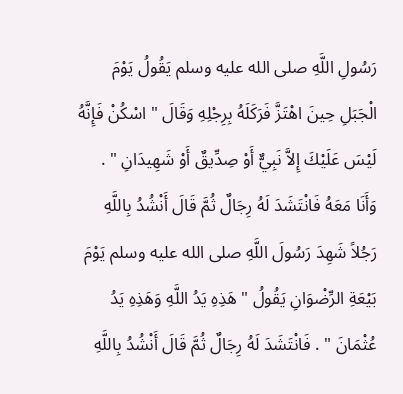رَسُولِ اللَّهِ صلى الله عليه وسلم يَقُولُ يَوْمَ الْجَبَلِ حِينَ اهْتَزَّ فَرَكَلَهُ بِرِجْلِهِ وَقَالَ " اسْكُنْ فَإِنَّهُ لَيْسَ عَلَيْكَ إِلاَّ نَبِيٌّ أَوْ صِدِّيقٌ أَوْ شَهِيدَانِ " . وَأَنَا مَعَهُ فَانْتَشَدَ لَهُ رِجَالٌ ثُمَّ قَالَ أَنْشُدُ بِاللَّهِ رَجُلاً شَهِدَ رَسُولَ اللَّهِ صلى الله عليه وسلم يَوْمَ بَيْعَةِ الرِّضْوَانِ يَقُولُ " هَذِهِ يَدُ اللَّهِ وَهَذِهِ يَدُ عُثْمَانَ " . فَانْتَشَدَ لَهُ رِجَالٌ ثُمَّ قَالَ أَنْشُدُ بِاللَّهِ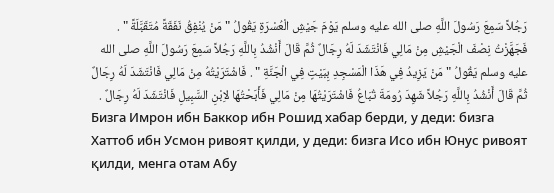رَجُلاً سَمِعَ رَسُولَ اللَّهِ صلى الله عليه وسلم يَوْمَ جَيْشِ الْعُسْرَةِ يَقُولُ " مَنْ يُنْفِقُ نَفَقَةً مُتَقَبَّلَةً " . فَجَهَّزْتُ نِصْفَ الْجَيْشِ مِنْ مَالِي فَانْتَشَدَ لَهُ رِجَالٌ ثُمَّ قَالَ أَنْشُدُ بِاللَّهِ رَجُلاً سَمِعَ رَسُولَ اللَّهِ صلى الله عليه وسلم يَقُولُ " مَنْ يَزِيدُ فِي هَذَا الْمَسْجِدِ بِبَيْتٍ فِي الْجَنَّةِ " . فَاشْتَرَيْتُهُ مِنْ مَالِي فَانْتَشَدَ لَهُ رِجَالٌ ثُمَّ قَالَ أَنْشُدُ بِاللَّهِ رَجُلاً شَهِدَ رُومَةَ تُبَاعُ فَاشْتَرَيْتُهَا مِنْ مَالِي فَأَبَحْتُهَا لاِبْنِ السَّبِيلِ فَانْتَشَدَ لَهُ رِجَالٌ .
Бизга Имрон ибн Баккор ибн Рошид хабар берди, у деди: бизга Хаттоб ибн Усмон ривоят қилди, у деди: бизга Исо ибн Юнус ривоят қилди, менга отам Абу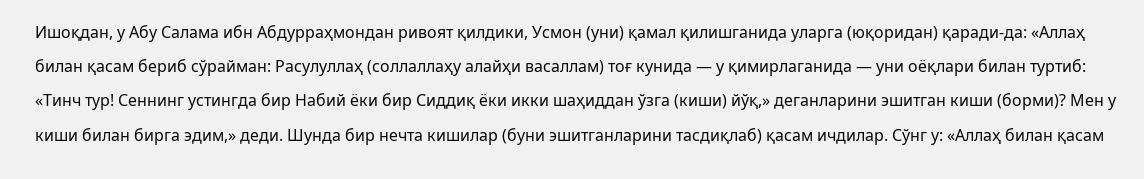Ишоқдан, у Абу Салама ибн Абдурраҳмондан ривоят қилдики, Усмон (уни) қамал қилишганида уларга (юқоридан) қаради-да: «Аллаҳ билан қасам бериб сўрайман: Расулуллаҳ (соллаллаҳу алайҳи васаллам) тоғ кунида — у қимирлаганида — уни оёқлари билан туртиб: «Тинч тур! Сеннинг устингда бир Набий ёки бир Сиддиқ ёки икки шаҳиддан ўзга (киши) йўқ,» деганларини эшитган киши (борми)? Мен у киши билан бирга эдим,» деди. Шунда бир нечта кишилар (буни эшитганларини тасдиқлаб) қасам ичдилар. Сўнг у: «Аллаҳ билан қасам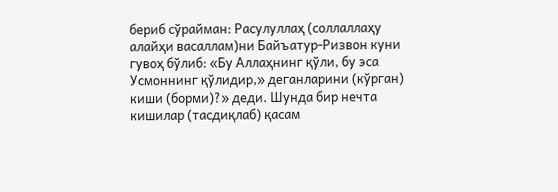бериб сўрайман: Расулуллаҳ (соллаллаҳу алайҳи васаллам)ни Байъатур-Ризвон куни гувоҳ бўлиб: «Бу Аллаҳнинг қўли, бу эса Усмоннинг қўлидир,» деганларини (кўрган) киши (борми)?» деди. Шунда бир нечта кишилар (тасдиқлаб) қасам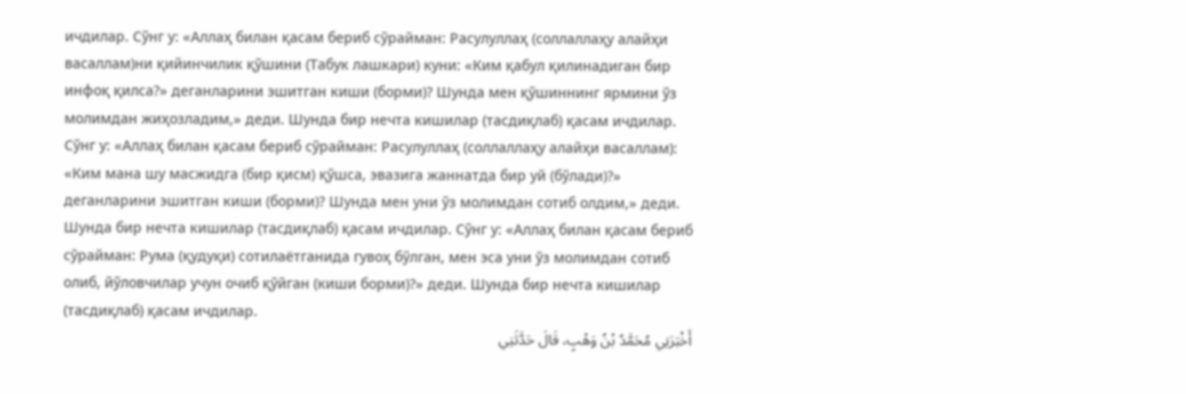ичдилар. Сўнг у: «Аллаҳ билан қасам бериб сўрайман: Расулуллаҳ (соллаллаҳу алайҳи васаллам)ни қийинчилик қўшини (Табук лашкари) куни: «Ким қабул қилинадиган бир инфоқ қилса?» деганларини эшитган киши (борми)? Шунда мен қўшиннинг ярмини ўз молимдан жиҳозладим,» деди. Шунда бир нечта кишилар (тасдиқлаб) қасам ичдилар. Сўнг у: «Аллаҳ билан қасам бериб сўрайман: Расулуллаҳ (соллаллаҳу алайҳи васаллам): «Ким мана шу масжидга (бир қисм) қўшса, эвазига жаннатда бир уй (бўлади)?» деганларини эшитган киши (борми)? Шунда мен уни ўз молимдан сотиб олдим,» деди. Шунда бир нечта кишилар (тасдиқлаб) қасам ичдилар. Сўнг у: «Аллаҳ билан қасам бериб сўрайман: Рума (қудуқи) сотилаётганида гувоҳ бўлган, мен эса уни ўз молимдан сотиб олиб, йўловчилар учун очиб қўйган (киши борми)?» деди. Шунда бир нечта кишилар (тасдиқлаб) қасам ичдилар.
أَخْبَرَنِي مُحَمَّدُ بْنُ وَهْبٍ، قَالَ حَدَّثَنِي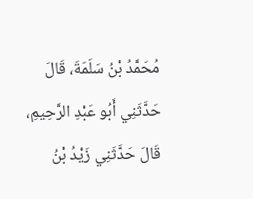مُحَمَّدُ بْنُ سَلَمَةَ، قَالَ حَدَّثَنِي أَبُو عَبْدِ الرَّحِيمِ، قَالَ حَدَّثَنِي زَيْدُ بْنُ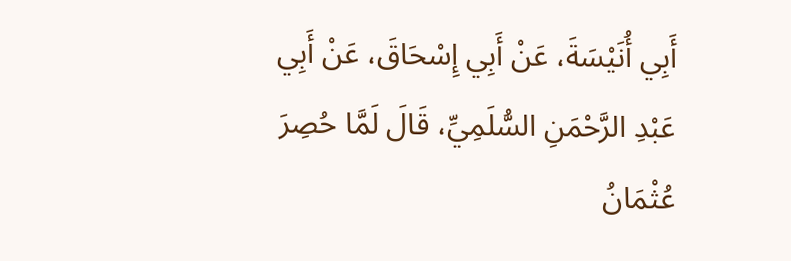أَبِي أُنَيْسَةَ، عَنْ أَبِي إِسْحَاقَ، عَنْ أَبِي عَبْدِ الرَّحْمَنِ السُّلَمِيِّ، قَالَ لَمَّا حُصِرَ عُثْمَانُ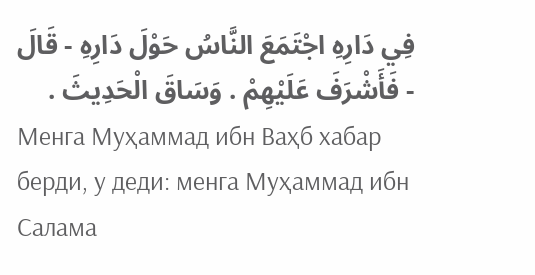فِي دَارِهِ اجْتَمَعَ النَّاسُ حَوْلَ دَارِهِ - قَالَ - فَأَشْرَفَ عَلَيْهِمْ . وَسَاقَ الْحَدِيثَ .
Менга Муҳаммад ибн Ваҳб хабар берди, у деди: менга Муҳаммад ибн Салама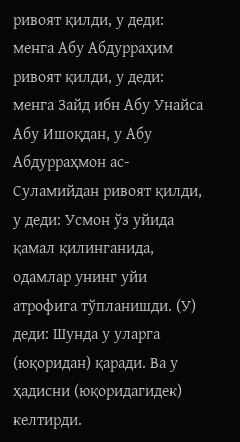ривоят қилди, у деди: менга Абу Абдурраҳим ривоят қилди, у деди: менга Зайд ибн Абу Унайса Абу Ишоқдан, у Абу Абдурраҳмон ас-Суламийдан ривоят қилди, у деди: Усмон ўз уйида қамал қилинганида, одамлар унинг уйи атрофига тўпланишди. (У) деди: Шунда у уларга (юқоридан) қаради. Ва у ҳадисни (юқоридагидек) келтирди.